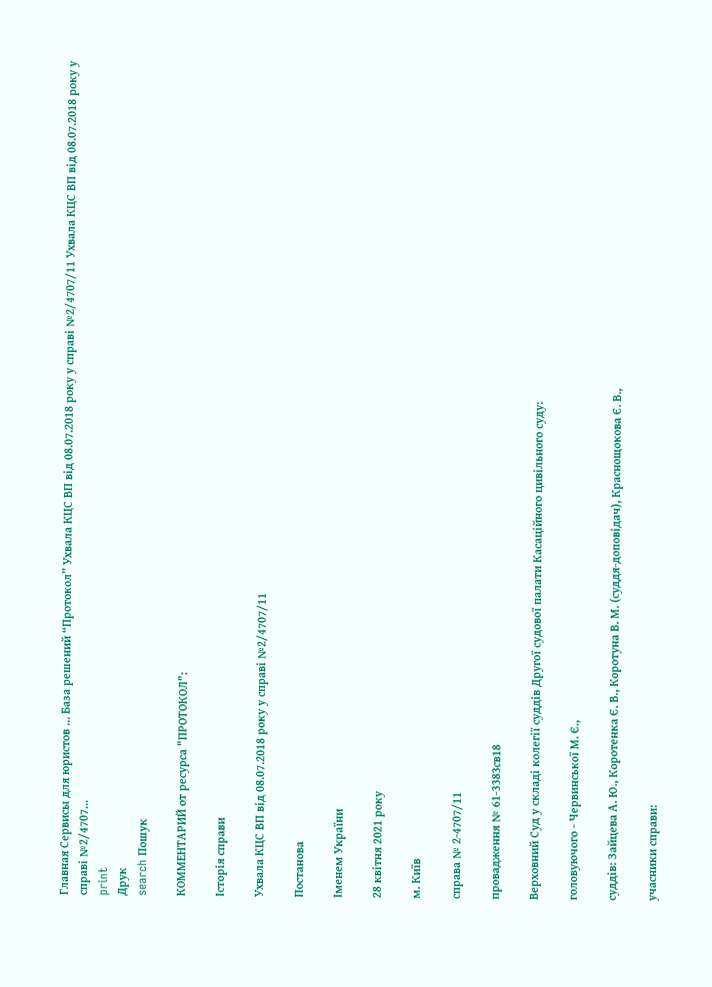Главная Сервисы для юристов ... База решений “Протокол” Ухвала КЦС ВП від 08.07.2018 року у справі №2/4707/11 Ухвала КЦС ВП від 08.07.2018 року у справі №2/4707...
print
Друк
search Пошук

КОММЕНТАРИЙ от ресурса "ПРОТОКОЛ":

Історія справи

Ухвала КЦС ВП від 08.07.2018 року у справі №2/4707/11

Постанова

Іменем України

28 квітня 2021 року

м. Київ

справа № 2-4707/11

провадження № 61-3383св18

Верховний Суд у складі колегії суддів Другої судової палати Касаційного цивільного суду:

головуючого - Червинської М. Є.,

суддів: Зайцева А. Ю., Коротенка Є. В., Коротуна В. М. (суддя-доповідач), Краснощокова Є. В.,

учасники справи: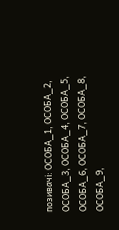позивачі: ОСОБА_1, ОСОБА_2, ОСОБА_3, ОСОБА_4, ОСОБА_5, ОСОБА_6, ОСОБА_7, ОСОБА_8, ОСОБА_9,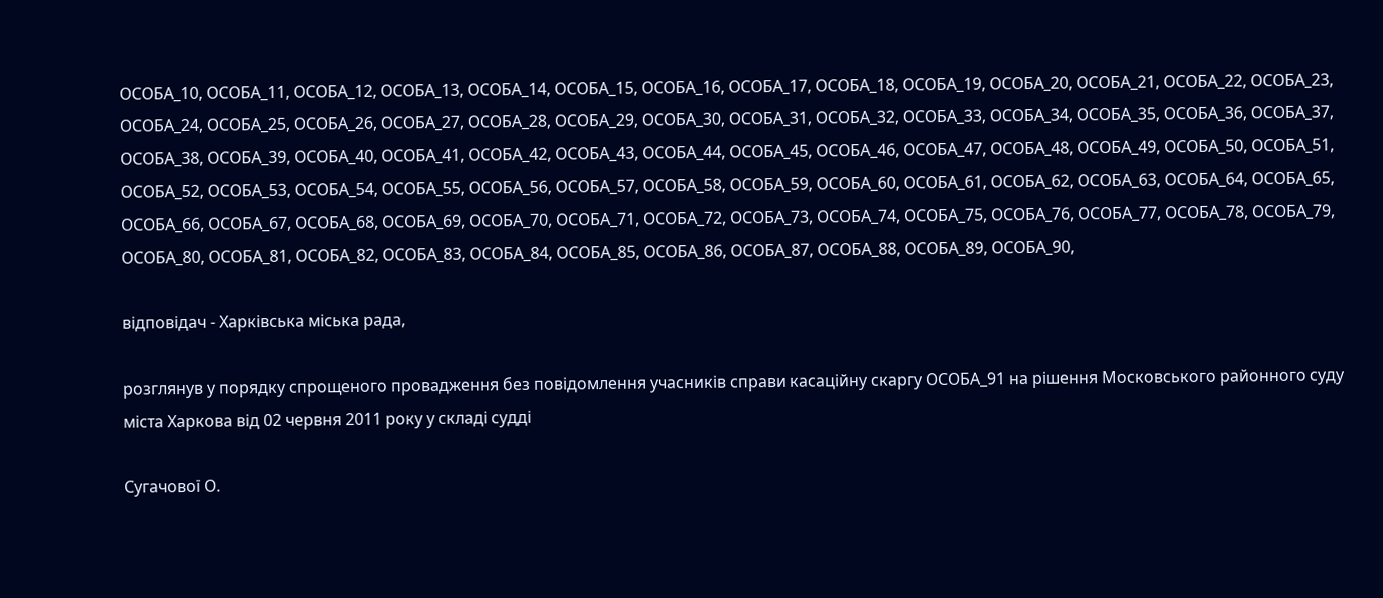ОСОБА_10, ОСОБА_11, ОСОБА_12, ОСОБА_13, ОСОБА_14, ОСОБА_15, ОСОБА_16, ОСОБА_17, ОСОБА_18, ОСОБА_19, ОСОБА_20, ОСОБА_21, ОСОБА_22, ОСОБА_23, ОСОБА_24, ОСОБА_25, ОСОБА_26, ОСОБА_27, ОСОБА_28, ОСОБА_29, ОСОБА_30, ОСОБА_31, ОСОБА_32, ОСОБА_33, ОСОБА_34, ОСОБА_35, ОСОБА_36, ОСОБА_37, ОСОБА_38, ОСОБА_39, ОСОБА_40, ОСОБА_41, ОСОБА_42, ОСОБА_43, ОСОБА_44, ОСОБА_45, ОСОБА_46, ОСОБА_47, ОСОБА_48, ОСОБА_49, ОСОБА_50, ОСОБА_51, ОСОБА_52, ОСОБА_53, ОСОБА_54, ОСОБА_55, ОСОБА_56, ОСОБА_57, ОСОБА_58, ОСОБА_59, ОСОБА_60, ОСОБА_61, ОСОБА_62, ОСОБА_63, ОСОБА_64, ОСОБА_65, ОСОБА_66, ОСОБА_67, ОСОБА_68, ОСОБА_69, ОСОБА_70, ОСОБА_71, ОСОБА_72, ОСОБА_73, ОСОБА_74, ОСОБА_75, ОСОБА_76, ОСОБА_77, ОСОБА_78, ОСОБА_79, ОСОБА_80, ОСОБА_81, ОСОБА_82, ОСОБА_83, ОСОБА_84, ОСОБА_85, ОСОБА_86, ОСОБА_87, ОСОБА_88, ОСОБА_89, ОСОБА_90,

відповідач - Харківська міська рада,

розглянув у порядку спрощеного провадження без повідомлення учасників справи касаційну скаргу ОСОБА_91 на рішення Московського районного суду міста Харкова від 02 червня 2011 року у складі судді

Сугачової О.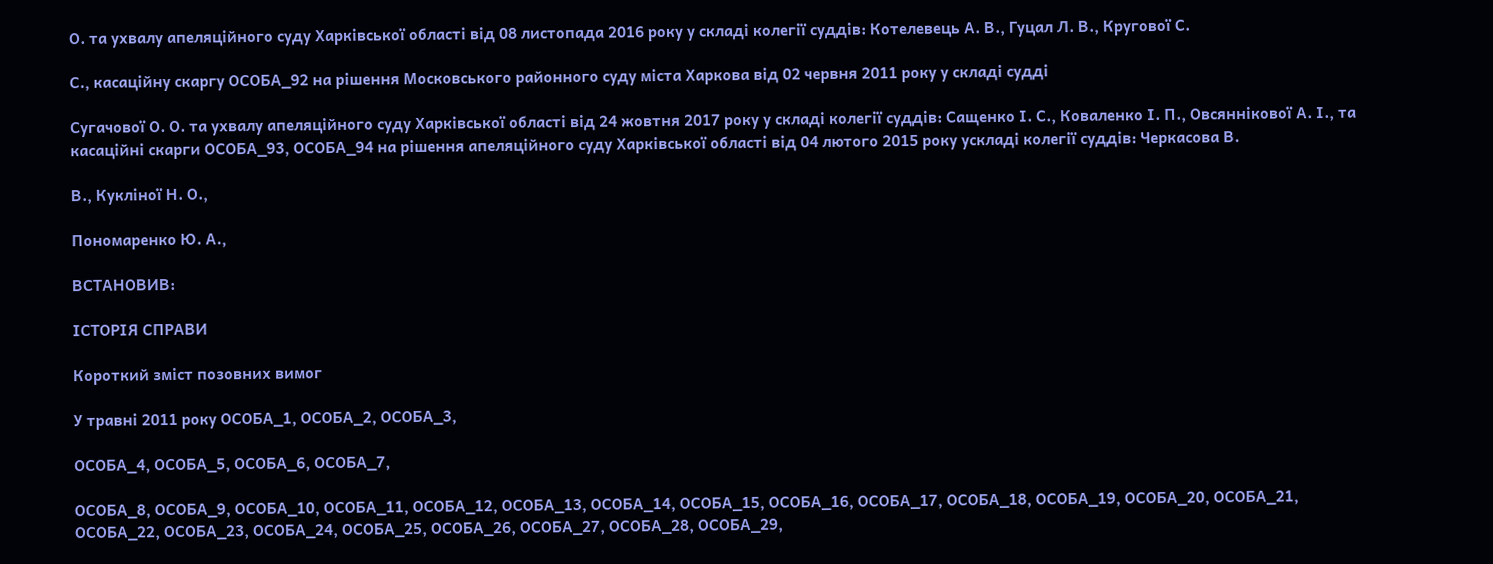О. та ухвалу апеляційного суду Харківської області від 08 листопада 2016 року у складі колегії суддів: Котелевець А. В., Гуцал Л. В., Кругової С.

С., касаційну скаргу ОСОБА_92 на рішення Московського районного суду міста Харкова від 02 червня 2011 року у складі судді

Сугачової О. О. та ухвалу апеляційного суду Харківської області від 24 жовтня 2017 року у складі колегії суддів: Сащенко І. С., Коваленко І. П., Овсяннікової А. І., та касаційні скарги ОСОБА_93, ОСОБА_94 на рішення апеляційного суду Харківської області від 04 лютого 2015 року ускладі колегії суддів: Черкасова В.

В., Кукліної Н. О.,

Пономаренко Ю. А.,

ВСТАНОВИВ:

ІСТОРІЯ СПРАВИ

Короткий зміст позовних вимог

У травні 2011 року ОСОБА_1, ОСОБА_2, ОСОБА_3,

ОСОБА_4, ОСОБА_5, ОСОБА_6, ОСОБА_7,

ОСОБА_8, ОСОБА_9, ОСОБА_10, ОСОБА_11, ОСОБА_12, ОСОБА_13, ОСОБА_14, ОСОБА_15, ОСОБА_16, ОСОБА_17, ОСОБА_18, ОСОБА_19, ОСОБА_20, ОСОБА_21, ОСОБА_22, ОСОБА_23, ОСОБА_24, ОСОБА_25, ОСОБА_26, ОСОБА_27, ОСОБА_28, ОСОБА_29,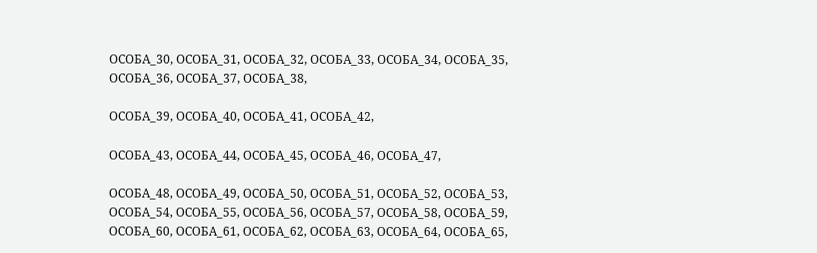ОСОБА_30, ОСОБА_31, ОСОБА_32, ОСОБА_33, ОСОБА_34, ОСОБА_35, ОСОБА_36, ОСОБА_37, ОСОБА_38,

ОСОБА_39, ОСОБА_40, ОСОБА_41, ОСОБА_42,

ОСОБА_43, ОСОБА_44, ОСОБА_45, ОСОБА_46, ОСОБА_47,

ОСОБА_48, ОСОБА_49, ОСОБА_50, ОСОБА_51, ОСОБА_52, ОСОБА_53, ОСОБА_54, ОСОБА_55, ОСОБА_56, ОСОБА_57, ОСОБА_58, ОСОБА_59, ОСОБА_60, ОСОБА_61, ОСОБА_62, ОСОБА_63, ОСОБА_64, ОСОБА_65,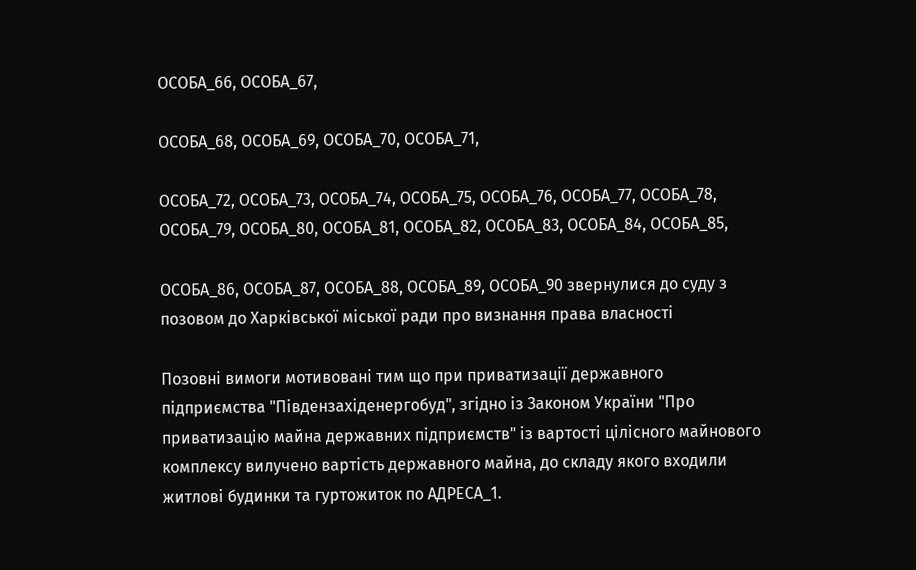ОСОБА_66, ОСОБА_67,

ОСОБА_68, ОСОБА_69, ОСОБА_70, ОСОБА_71,

ОСОБА_72, ОСОБА_73, ОСОБА_74, ОСОБА_75, ОСОБА_76, ОСОБА_77, ОСОБА_78, ОСОБА_79, ОСОБА_80, ОСОБА_81, ОСОБА_82, ОСОБА_83, ОСОБА_84, ОСОБА_85,

ОСОБА_86, ОСОБА_87, ОСОБА_88, ОСОБА_89, ОСОБА_90 звернулися до суду з позовом до Харківської міської ради про визнання права власності

Позовні вимоги мотивовані тим що при приватизації державного підприємства "Південзахіденергобуд", згідно із Законом України "Про приватизацію майна державних підприємств" із вартості цілісного майнового комплексу вилучено вартість державного майна, до складу якого входили житлові будинки та гуртожиток по АДРЕСА_1.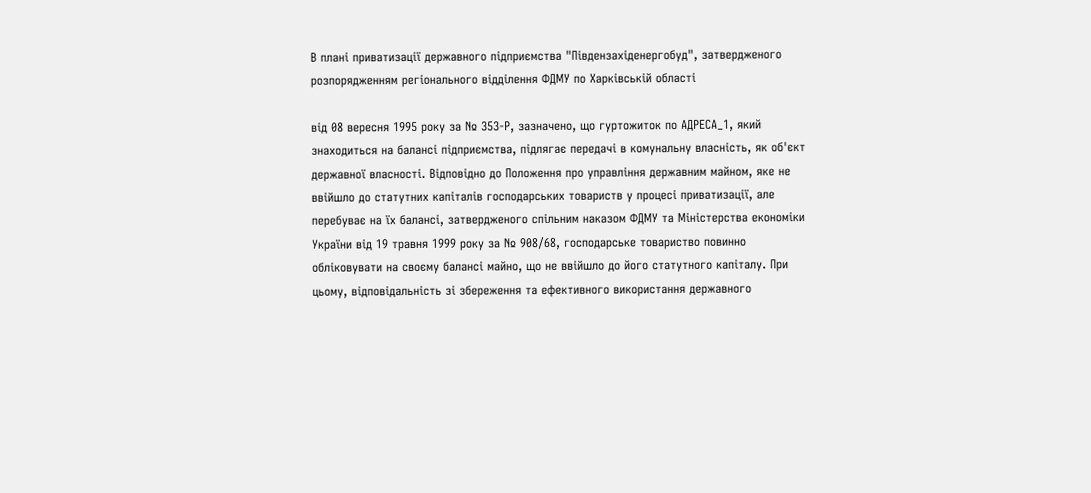В плані приватизації державного підприємства "Південзахіденергобуд", затвердженого розпорядженням регіонального відділення ФДМУ по Харківській області

від 08 вересня 1995 року за № 353-Р, зазначено, що гуртожиток по АДРЕСА_1, який знаходиться на балансі підприємства, підлягає передачі в комунальну власність, як об'єкт державної власності. Відповідно до Положення про управління державним майном, яке не ввійшло до статутних капіталів господарських товариств у процесі приватизації, але перебуває на їх балансі, затвердженого спільним наказом ФДМУ та Міністерства економіки України від 19 травня 1999 року за № 908/68, господарське товариство повинно обліковувати на своєму балансі майно, що не ввійшло до його статутного капіталу. При цьому, відповідальність зі збереження та ефективного використання державного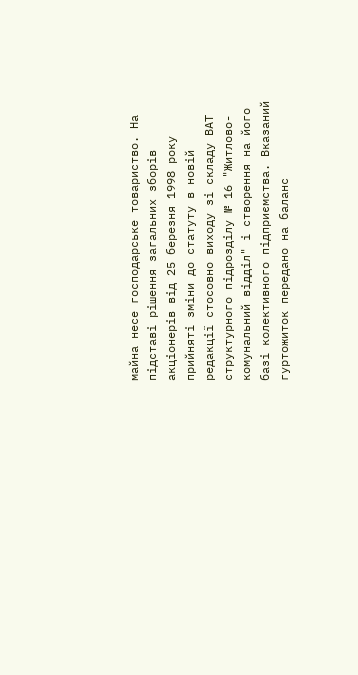майна несе господарське товариство. На підставі рішення загальних зборів акціонерів від 25 березня 1998 року прийняті зміни до статуту в новій редакції стосовно виходу зі складу ВАТ структурного підрозділу № 16 "Житлово-комунальний відділ" і створення на його базі колективного підприємства. Вказаний гуртожиток передано на баланс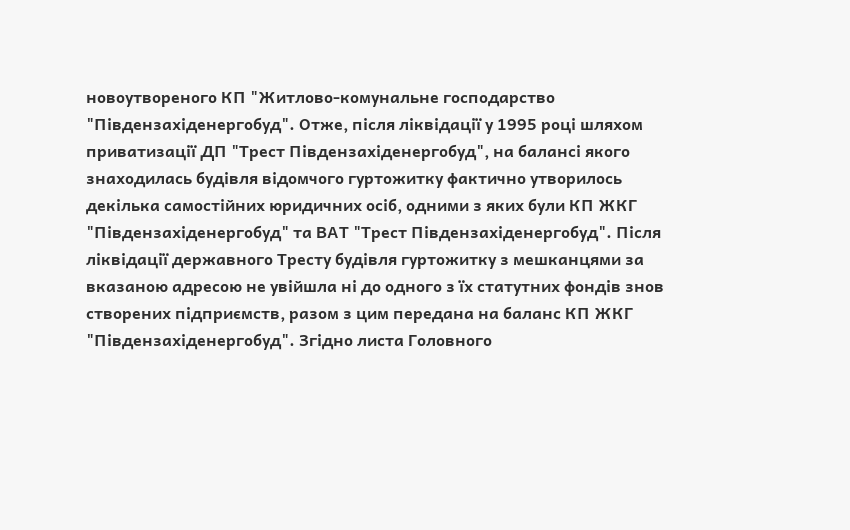новоутвореного КП "Житлово-комунальне господарство "Південзахіденергобуд". Отже, після ліквідації у 1995 році шляхом приватизації ДП "Трест Південзахіденергобуд", на балансі якого знаходилась будівля відомчого гуртожитку фактично утворилось декілька самостійних юридичних осіб, одними з яких були КП ЖКГ "Південзахіденергобуд" та ВАТ "Трест Південзахіденергобуд". Після ліквідації державного Тресту будівля гуртожитку з мешканцями за вказаною адресою не увійшла ні до одного з їх статутних фондів знов створених підприємств, разом з цим передана на баланс КП ЖКГ "Південзахіденергобуд". Згідно листа Головного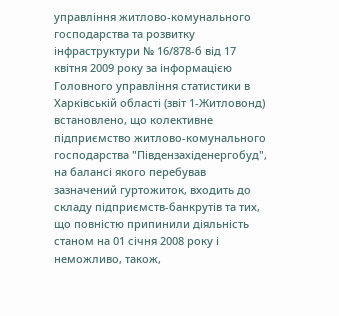управління житлово-комунального господарства та розвитку інфраструктури № 16/878-б від 17 квітня 2009 року за інформацією Головного управління статистики в Харківській області (звіт 1-Житловонд) встановлено, що колективне підприємство житлово-комунального господарства "Південзахіденергобуд", на балансі якого перебував зазначений гуртожиток, входить до складу підприємств-банкрутів та тих, що повністю припинили діяльність станом на 01 січня 2008 року і неможливо, також,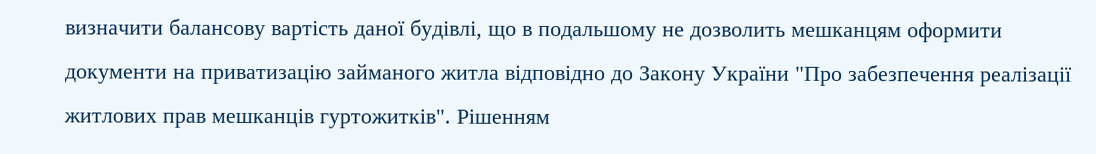визначити балансову вартість даної будівлі, що в подальшому не дозволить мешканцям оформити документи на приватизацію займаного житла відповідно до Закону України "Про забезпечення реалізації житлових прав мешканців гуртожитків". Рішенням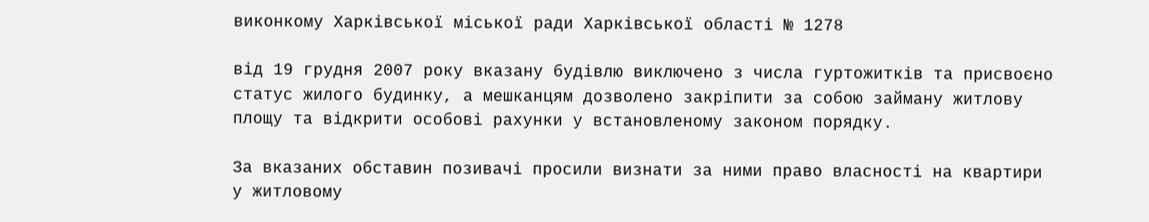виконкому Харківської міської ради Харківської області № 1278

від 19 грудня 2007 року вказану будівлю виключено з числа гуртожитків та присвоєно статус жилого будинку, а мешканцям дозволено закріпити за собою займану житлову площу та відкрити особові рахунки у встановленому законом порядку.

За вказаних обставин позивачі просили визнати за ними право власності на квартири у житловому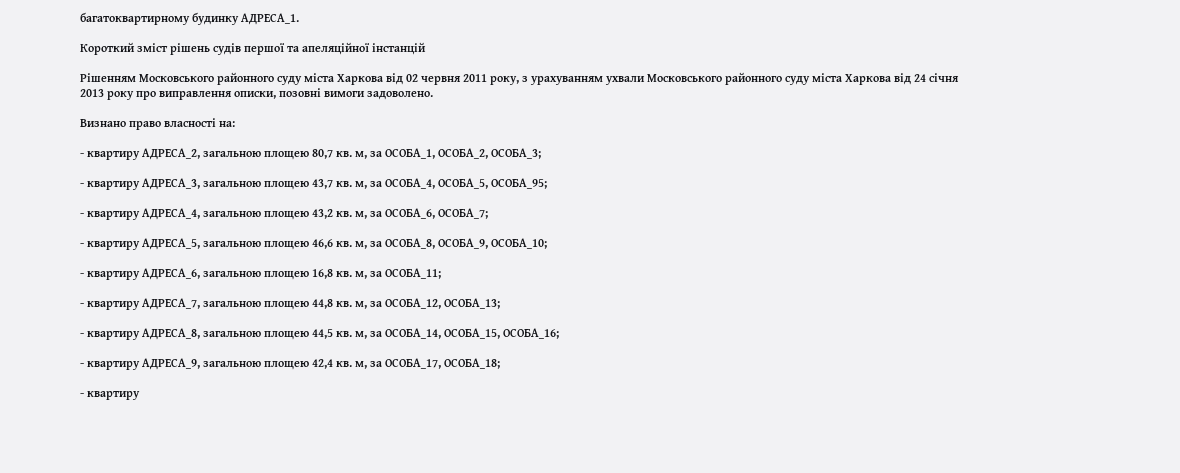багатоквартирному будинку АДРЕСА_1.

Короткий зміст рішень судів першої та апеляційної інстанцій

Рішенням Московського районного суду міста Харкова від 02 червня 2011 року, з урахуванням ухвали Московського районного суду міста Харкова від 24 січня 2013 року про виправлення описки, позовні вимоги задоволено.

Визнано право власності на:

- квартиру АДРЕСА_2, загальною площею 80,7 кв. м, за ОСОБА_1, ОСОБА_2, ОСОБА_3;

- квартиру АДРЕСА_3, загальною площею 43,7 кв. м, за ОСОБА_4, ОСОБА_5, ОСОБА_95;

- квартиру АДРЕСА_4, загальною площею 43,2 кв. м, за ОСОБА_6, ОСОБА_7;

- квартиру АДРЕСА_5, загальною площею 46,6 кв. м, за ОСОБА_8, ОСОБА_9, ОСОБА_10;

- квартиру АДРЕСА_6, загальною площею 16,8 кв. м, за ОСОБА_11;

- квартиру АДРЕСА_7, загальною площею 44,8 кв. м, за ОСОБА_12, ОСОБА_13;

- квартиру АДРЕСА_8, загальною площею 44,5 кв. м, за ОСОБА_14, ОСОБА_15, ОСОБА_16;

- квартиру АДРЕСА_9, загальною площею 42,4 кв. м, за ОСОБА_17, ОСОБА_18;

- квартиру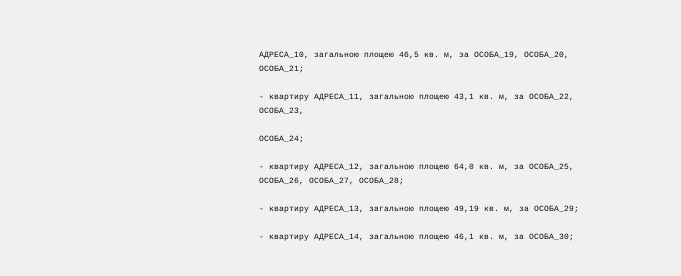АДРЕСА_10, загальною площею 46,5 кв. м, за ОСОБА_19, ОСОБА_20, ОСОБА_21;

- квартиру АДРЕСА_11, загальною площею 43,1 кв. м, за ОСОБА_22, ОСОБА_23,

ОСОБА_24;

- квартиру АДРЕСА_12, загальною площею 64,0 кв. м, за ОСОБА_25, ОСОБА_26, ОСОБА_27, ОСОБА_28;

- квартиру АДРЕСА_13, загальною площею 49,19 кв. м, за ОСОБА_29;

- квартиру АДРЕСА_14, загальною площею 46,1 кв. м, за ОСОБА_30;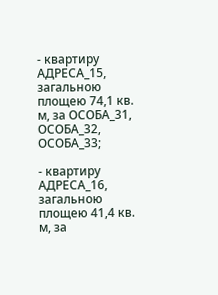- квартиру АДРЕСА_15, загальною площею 74,1 кв. м, за ОСОБА_31, ОСОБА_32, ОСОБА_33;

- квартиру АДРЕСА_16, загальною площею 41,4 кв. м, за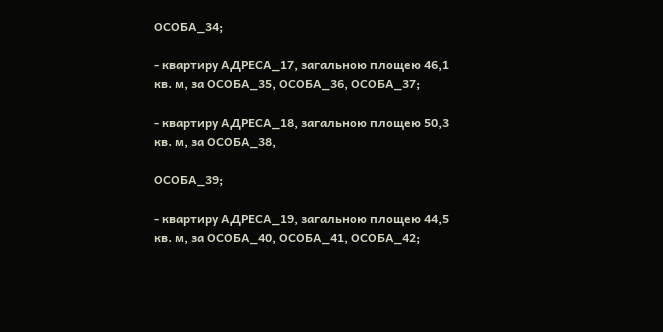ОСОБА_34;

- квартиру АДРЕСА_17, загальною площею 46,1 кв. м, за ОСОБА_35, ОСОБА_36, ОСОБА_37;

- квартиру АДРЕСА_18, загальною площею 50,3 кв. м, за ОСОБА_38,

ОСОБА_39;

- квартиру АДРЕСА_19, загальною площею 44,5 кв. м, за ОСОБА_40, ОСОБА_41, ОСОБА_42;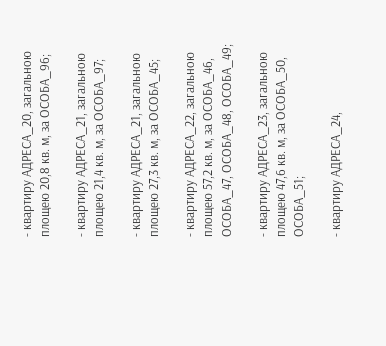- квартиру АДРЕСА_20, загальною площею 20,8 кв. м, за ОСОБА_96;

- квартиру АДРЕСА_21, загальною площею 21,4 кв. м, за ОСОБА_97;

- квартиру АДРЕСА_21, загальною площею 27,3 кв. м, за ОСОБА_45;

- квартиру АДРЕСА_22, загальною площею 57,2 кв. м, за ОСОБА_46, ОСОБА_47, ОСОБА_48, ОСОБА_49;

- квартиру АДРЕСА_23, загальною площею 47,6 кв. м, за ОСОБА_50, ОСОБА_51;

- квартиру АДРЕСА_24,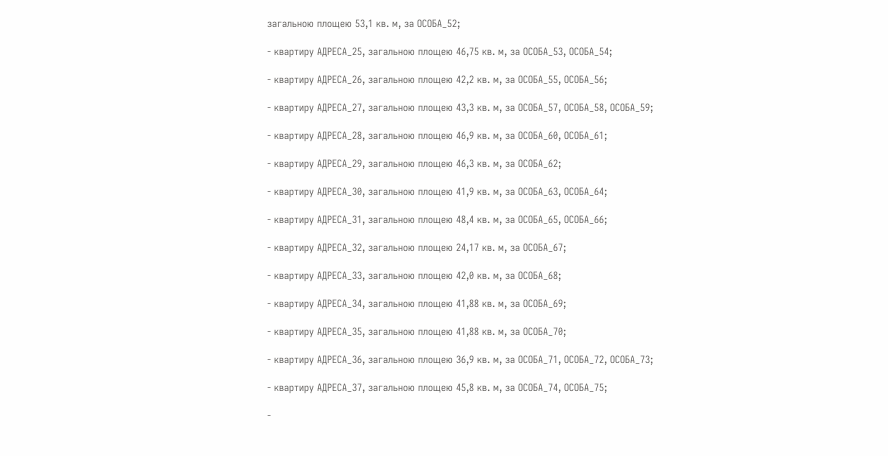загальною площею 53,1 кв. м, за ОСОБА_52;

- квартиру АДРЕСА_25, загальною площею 46,75 кв. м, за ОСОБА_53, ОСОБА_54;

- квартиру АДРЕСА_26, загальною площею 42,2 кв. м, за ОСОБА_55, ОСОБА_56;

- квартиру АДРЕСА_27, загальною площею 43,3 кв. м, за ОСОБА_57, ОСОБА_58, ОСОБА_59;

- квартиру АДРЕСА_28, загальною площею 46,9 кв. м, за ОСОБА_60, ОСОБА_61;

- квартиру АДРЕСА_29, загальною площею 46,3 кв. м, за ОСОБА_62;

- квартиру АДРЕСА_30, загальною площею 41,9 кв. м, за ОСОБА_63, ОСОБА_64;

- квартиру АДРЕСА_31, загальною площею 48,4 кв. м, за ОСОБА_65, ОСОБА_66;

- квартиру АДРЕСА_32, загальною площею 24,17 кв. м, за ОСОБА_67;

- квартиру АДРЕСА_33, загальною площею 42,0 кв. м, за ОСОБА_68;

- квартиру АДРЕСА_34, загальною площею 41,88 кв. м, за ОСОБА_69;

- квартиру АДРЕСА_35, загальною площею 41,88 кв. м, за ОСОБА_70;

- квартиру АДРЕСА_36, загальною площею 36,9 кв. м, за ОСОБА_71, ОСОБА_72, ОСОБА_73;

- квартиру АДРЕСА_37, загальною площею 45,8 кв. м, за ОСОБА_74, ОСОБА_75;

-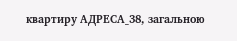квартиру АДРЕСА_38, загальною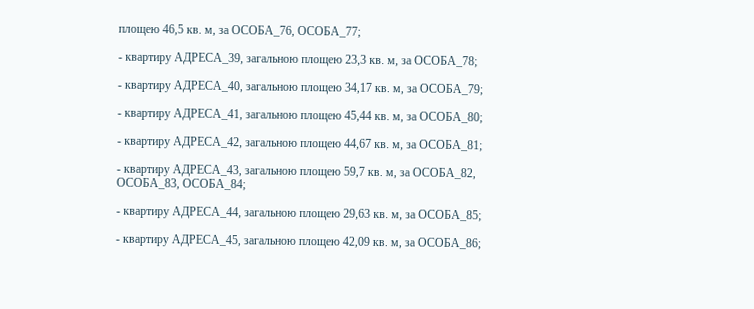площею 46,5 кв. м, за ОСОБА_76, ОСОБА_77;

- квартиру АДРЕСА_39, загальною площею 23,3 кв. м, за ОСОБА_78;

- квартиру АДРЕСА_40, загальною площею 34,17 кв. м, за ОСОБА_79;

- квартиру АДРЕСА_41, загальною площею 45,44 кв. м, за ОСОБА_80;

- квартиру АДРЕСА_42, загальною площею 44,67 кв. м, за ОСОБА_81;

- квартиру АДРЕСА_43, загальною площею 59,7 кв. м, за ОСОБА_82, ОСОБА_83, ОСОБА_84;

- квартиру АДРЕСА_44, загальною площею 29,63 кв. м, за ОСОБА_85;

- квартиру АДРЕСА_45, загальною площею 42,09 кв. м, за ОСОБА_86;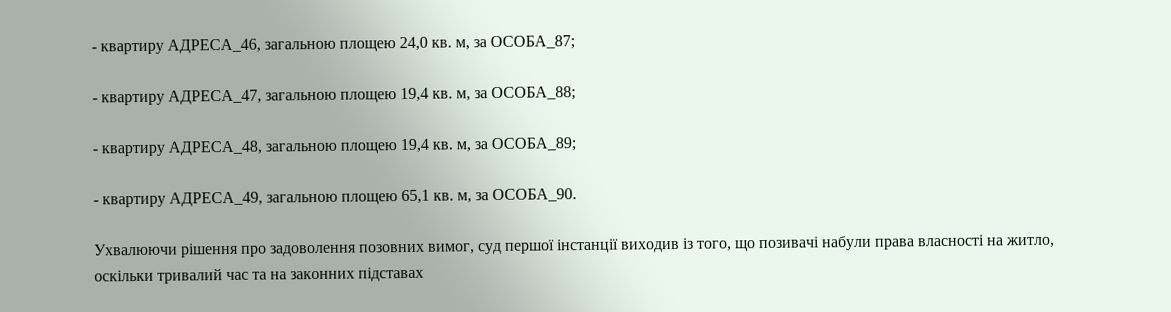- квартиру АДРЕСА_46, загальною площею 24,0 кв. м, за ОСОБА_87;

- квартиру АДРЕСА_47, загальною площею 19,4 кв. м, за ОСОБА_88;

- квартиру АДРЕСА_48, загальною площею 19,4 кв. м, за ОСОБА_89;

- квартиру АДРЕСА_49, загальною площею 65,1 кв. м, за ОСОБА_90.

Ухвалюючи рішення про задоволення позовних вимог, суд першої інстанції виходив із того, що позивачі набули права власності на житло, оскільки тривалий час та на законних підставах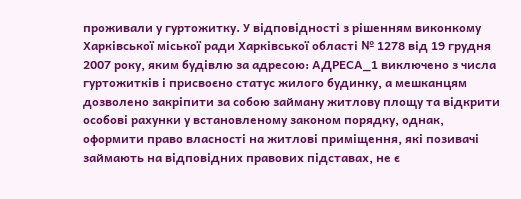проживали у гуртожитку. У відповідності з рішенням виконкому Харківської міської ради Харківської області № 1278 від 19 грудня 2007 року, яким будівлю за адресою: АДРЕСА_1 виключено з числа гуртожитків і присвоєно статус жилого будинку, а мешканцям дозволено закріпити за собою займану житлову площу та відкрити особові рахунки у встановленому законом порядку, однак, оформити право власності на житлові приміщення, які позивачі займають на відповідних правових підставах, не є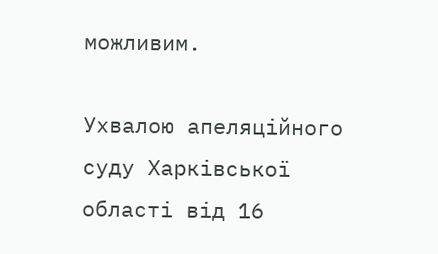можливим.

Ухвалою апеляційного суду Харківської області від 16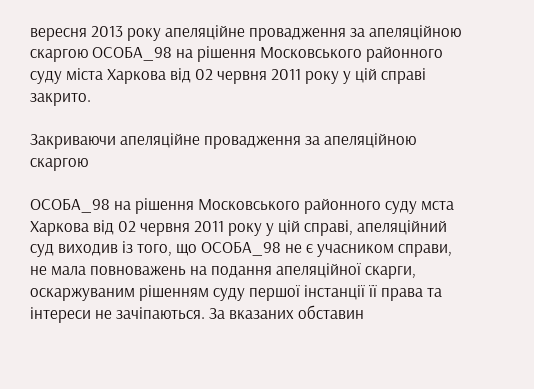вересня 2013 року апеляційне провадження за апеляційною скаргою ОСОБА_98 на рішення Московського районного суду міста Харкова від 02 червня 2011 року у цій справі закрито.

Закриваючи апеляційне провадження за апеляційною скаргою

ОСОБА_98 на рішення Московського районного суду мста Харкова від 02 червня 2011 року у цій справі, апеляційний суд виходив із того, що ОСОБА_98 не є учасником справи, не мала повноважень на подання апеляційної скарги, оскаржуваним рішенням суду першої інстанції її права та інтереси не зачіпаються. За вказаних обставин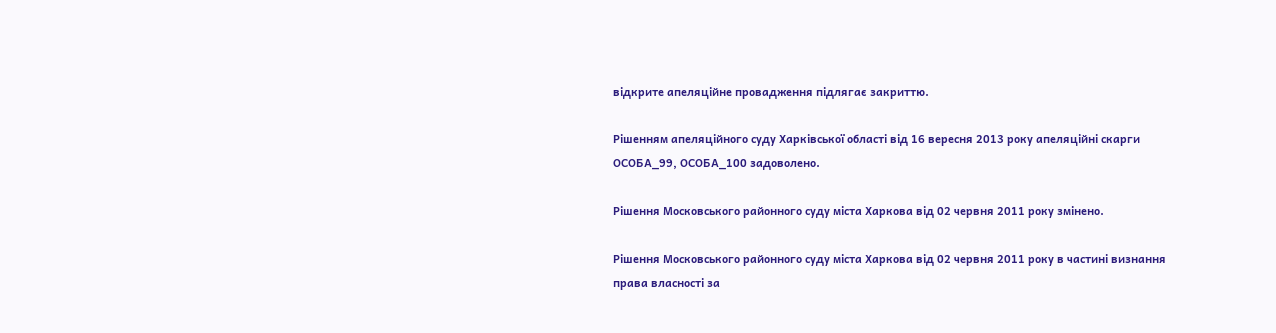відкрите апеляційне провадження підлягає закриттю.

Рішенням апеляційного суду Харківської області від 16 вересня 2013 року апеляційні скарги ОСОБА_99, ОСОБА_100 задоволено.

Рішення Московського районного суду міста Харкова від 02 червня 2011 року змінено.

Рішення Московського районного суду міста Харкова від 02 червня 2011 року в частині визнання права власності за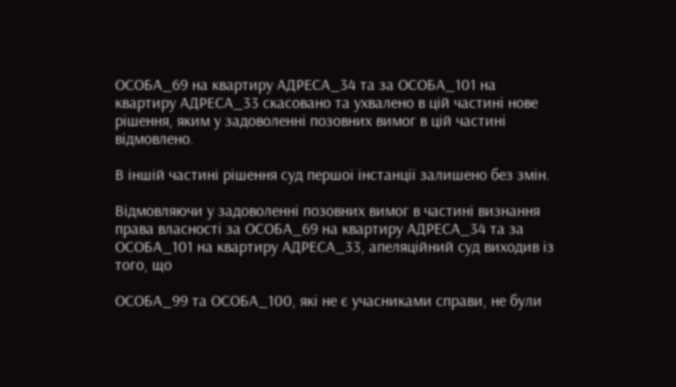ОСОБА_69 на квартиру АДРЕСА_34 та за ОСОБА_101 на квартиру АДРЕСА_33 скасовано та ухвалено в цій частині нове рішення, яким у задоволенні позовних вимог в цій частині відмовлено.

В іншій частині рішення суд першої інстанції залишено без змін.

Відмовляючи у задоволенні позовних вимог в частині визнання права власності за ОСОБА_69 на квартиру АДРЕСА_34 та за ОСОБА_101 на квартиру АДРЕСА_33, апеляційний суд виходив із того, що

ОСОБА_99 та ОСОБА_100, які не є учасниками справи, не були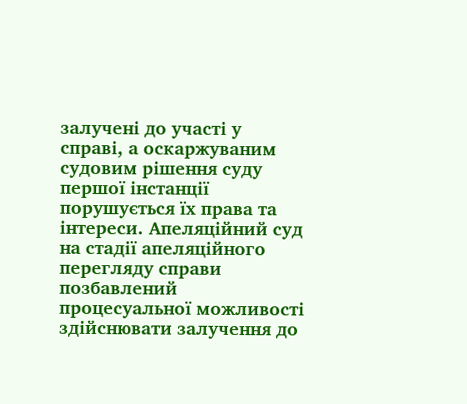залучені до участі у справі, а оскаржуваним судовим рішення суду першої інстанції порушується їх права та інтереси. Апеляційний суд на стадії апеляційного перегляду справи позбавлений процесуальної можливості здійснювати залучення до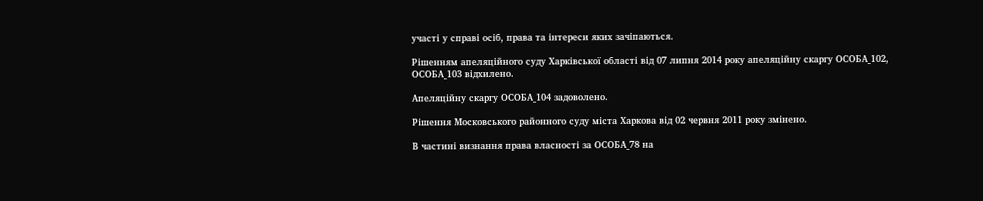участі у справі осіб, права та інтереси яких зачіпаються.

Рішенням апеляційного суду Харківської області від 07 липня 2014 року апеляційну скаргу ОСОБА_102, ОСОБА_103 відхилено.

Апеляційну скаргу ОСОБА_104 задоволено.

Рішення Московського районного суду міста Харкова від 02 червня 2011 року змінено.

В частині визнання права власності за ОСОБА_78 на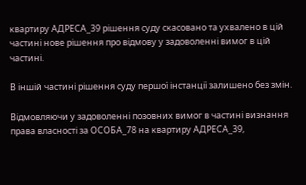квартиру АДРЕСА_39 рішення суду скасовано та ухвалено в цій частині нове рішення про відмову у задоволенні вимог в цій частині.

В іншій частині рішення суду першої інстанції залишено без змін.

Відмовляючи у задоволенні позовних вимог в частині визнання права власності за ОСОБА_78 на квартиру АДРЕСА_39,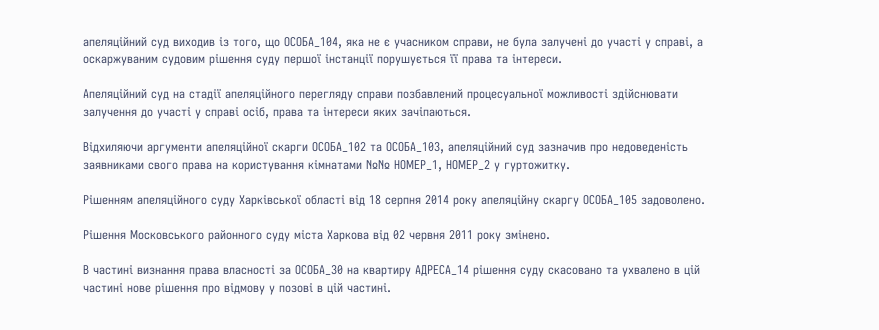апеляційний суд виходив із того, що ОСОБА_104, яка не є учасником справи, не була залучені до участі у справі, а оскаржуваним судовим рішення суду першої інстанції порушується її права та інтереси.

Апеляційний суд на стадії апеляційного перегляду справи позбавлений процесуальної можливості здійснювати залучення до участі у справі осіб, права та інтереси яких зачіпаються.

Відхиляючи аргументи апеляційної скарги ОСОБА_102 та ОСОБА_103, апеляційний суд зазначив про недоведеність заявниками свого права на користування кімнатами №№ НОМЕР_1, НОМЕР_2 у гуртожитку.

Рішенням апеляційного суду Харківської області від 18 серпня 2014 року апеляційну скаргу ОСОБА_105 задоволено.

Рішення Московського районного суду міста Харкова від 02 червня 2011 року змінено.

В частині визнання права власності за ОСОБА_30 на квартиру АДРЕСА_14 рішення суду скасовано та ухвалено в цій частині нове рішення про відмову у позові в цій частині.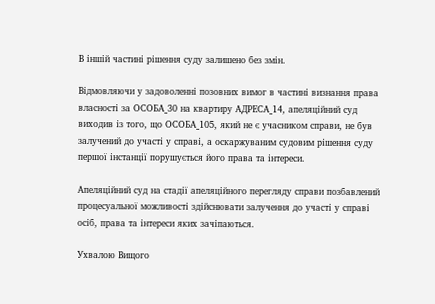В іншій частині рішення суду залишено без змін.

Відмовляючи у задоволенні позовних вимог в частині визнання права власності за ОСОБА_30 на квартиру АДРЕСА_14, апеляційний суд виходив із того, що ОСОБА_105, який не є учасником справи, не був залучений до участі у справі, а оскаржуваним судовим рішення суду першої інстанції порушується його права та інтереси.

Апеляційний суд на стадії апеляційного перегляду справи позбавлений процесуальної можливості здійснювати залучення до участі у справі осіб, права та інтереси яких зачіпаються.

Ухвалою Вищого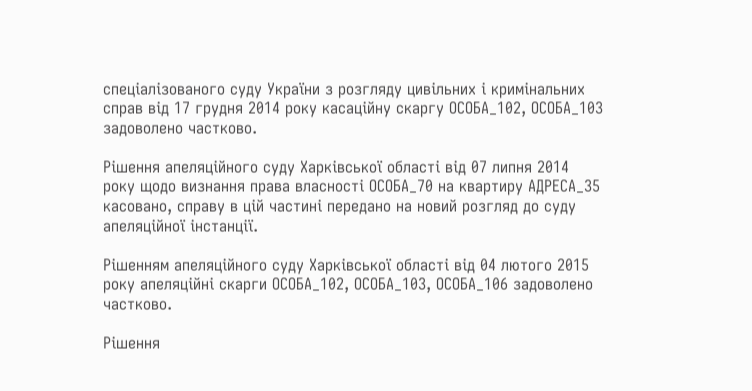спеціалізованого суду України з розгляду цивільних і кримінальних справ від 17 грудня 2014 року касаційну скаргу ОСОБА_102, ОСОБА_103 задоволено частково.

Рішення апеляційного суду Харківської області від 07 липня 2014 року щодо визнання права власності ОСОБА_70 на квартиру АДРЕСА_35 касовано, справу в цій частині передано на новий розгляд до суду апеляційної інстанції.

Рішенням апеляційного суду Харківської області від 04 лютого 2015 року апеляційні скарги ОСОБА_102, ОСОБА_103, ОСОБА_106 задоволено частково.

Рішення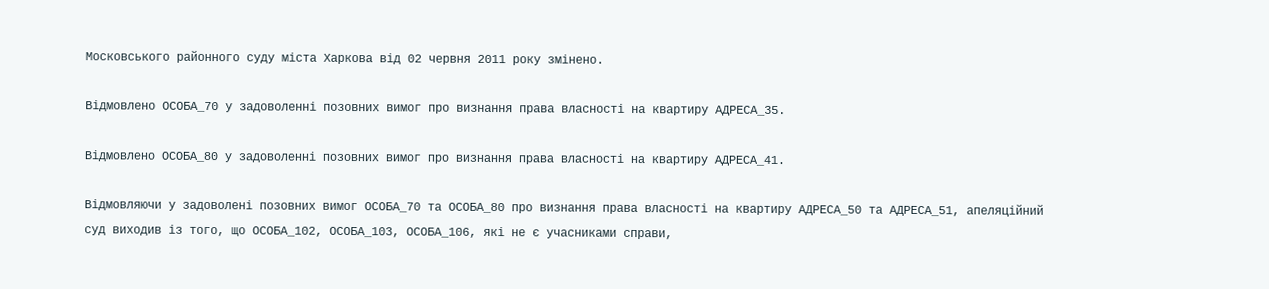Московського районного суду міста Харкова від 02 червня 2011 року змінено.

Відмовлено ОСОБА_70 у задоволенні позовних вимог про визнання права власності на квартиру АДРЕСА_35.

Відмовлено ОСОБА_80 у задоволенні позовних вимог про визнання права власності на квартиру АДРЕСА_41.

Відмовляючи у задоволені позовних вимог ОСОБА_70 та ОСОБА_80 про визнання права власності на квартиру АДРЕСА_50 та АДРЕСА_51, апеляційний суд виходив із того, що ОСОБА_102, ОСОБА_103, ОСОБА_106, які не є учасниками справи,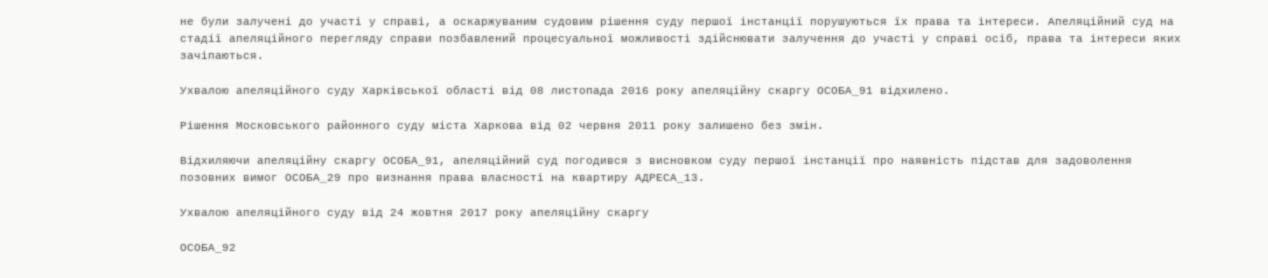не були залучені до участі у справі, а оскаржуваним судовим рішення суду першої інстанції порушуються їх права та інтереси. Апеляційний суд на стадії апеляційного перегляду справи позбавлений процесуальної можливості здійснювати залучення до участі у справі осіб, права та інтереси яких зачіпаються.

Ухвалою апеляційного суду Харківської області від 08 листопада 2016 року апеляційну скаргу ОСОБА_91 відхилено.

Рішення Московського районного суду міста Харкова від 02 червня 2011 року залишено без змін.

Відхиляючи апеляційну скаргу ОСОБА_91, апеляційний суд погодився з висновком суду першої інстанції про наявність підстав для задоволення позовних вимог ОСОБА_29 про визнання права власності на квартиру АДРЕСА_13.

Ухвалою апеляційного суду від 24 жовтня 2017 року апеляційну скаргу

ОСОБА_92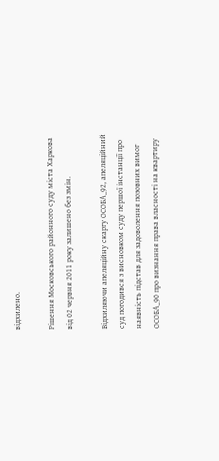відхилено.

Рішення Московського районного суду міста Харкова від 02 червня 2011 року залишено без змін.

Відхиляючи апеляційну скаргу ОСОБА_92, апеляційний суд погодився з висновком суду першої інстанції про наявність підстав для задоволення позовних вимог ОСОБА_90 про визнання права власності на квартиру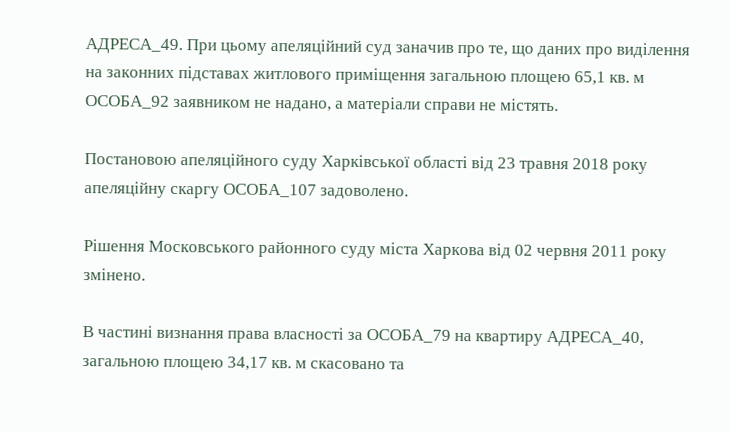АДРЕСА_49. При цьому апеляційний суд заначив про те, що даних про виділення на законних підставах житлового приміщення загальною площею 65,1 кв. м ОСОБА_92 заявником не надано, а матеріали справи не містять.

Постановою апеляційного суду Харківської області від 23 травня 2018 року апеляційну скаргу ОСОБА_107 задоволено.

Рішення Московського районного суду міста Харкова від 02 червня 2011 року змінено.

В частині визнання права власності за ОСОБА_79 на квартиру АДРЕСА_40, загальною площею 34,17 кв. м скасовано та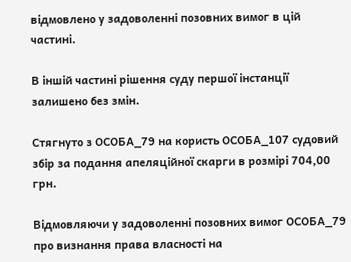відмовлено у задоволенні позовних вимог в цій частині.

В іншій частині рішення суду першої інстанції залишено без змін.

Стягнуто з ОСОБА_79 на користь ОСОБА_107 судовий збір за подання апеляційної скарги в розмірі 704,00 грн.

Відмовляючи у задоволенні позовних вимог ОСОБА_79 про визнання права власності на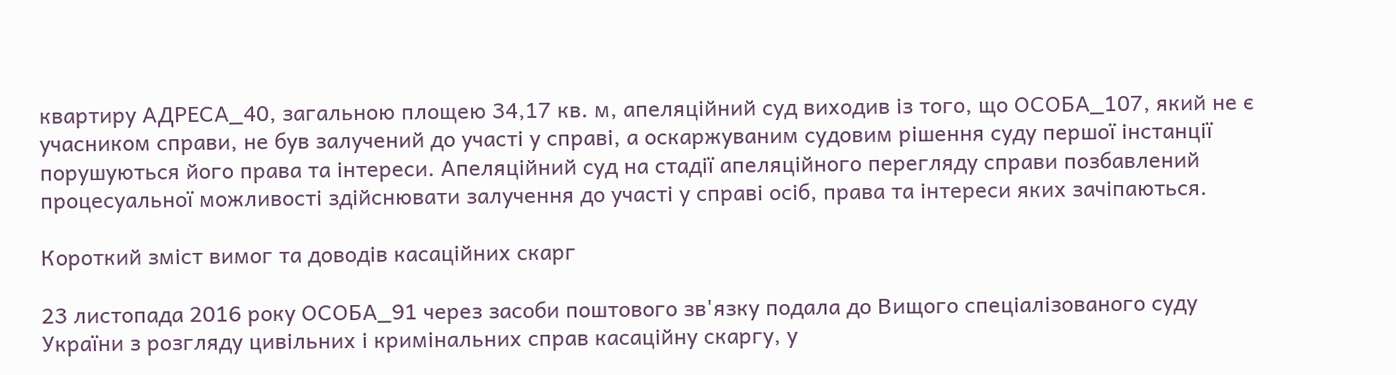квартиру АДРЕСА_40, загальною площею 34,17 кв. м, апеляційний суд виходив із того, що ОСОБА_107, який не є учасником справи, не був залучений до участі у справі, а оскаржуваним судовим рішення суду першої інстанції порушуються його права та інтереси. Апеляційний суд на стадії апеляційного перегляду справи позбавлений процесуальної можливості здійснювати залучення до участі у справі осіб, права та інтереси яких зачіпаються.

Короткий зміст вимог та доводів касаційних скарг

23 листопада 2016 року ОСОБА_91 через засоби поштового зв'язку подала до Вищого спеціалізованого суду України з розгляду цивільних і кримінальних справ касаційну скаргу, у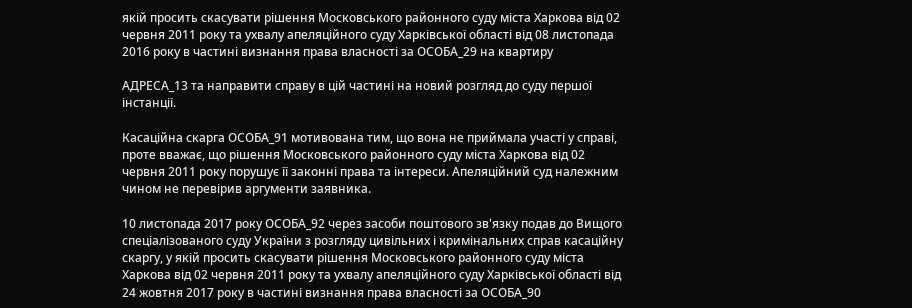якій просить скасувати рішення Московського районного суду міста Харкова від 02 червня 2011 року та ухвалу апеляційного суду Харківської області від 08 листопада 2016 року в частині визнання права власності за ОСОБА_29 на квартиру

АДРЕСА_13 та направити справу в цій частині на новий розгляд до суду першої інстанції.

Касаційна скарга ОСОБА_91 мотивована тим, що вона не приймала участі у справі, проте вважає, що рішення Московського районного суду міста Харкова від 02 червня 2011 року порушує її законні права та інтереси. Апеляційний суд належним чином не перевірив аргументи заявника.

10 листопада 2017 року ОСОБА_92 через засоби поштового зв'язку подав до Вищого спеціалізованого суду України з розгляду цивільних і кримінальних справ касаційну скаргу, у якій просить скасувати рішення Московського районного суду міста Харкова від 02 червня 2011 року та ухвалу апеляційного суду Харківської області від 24 жовтня 2017 року в частині визнання права власності за ОСОБА_90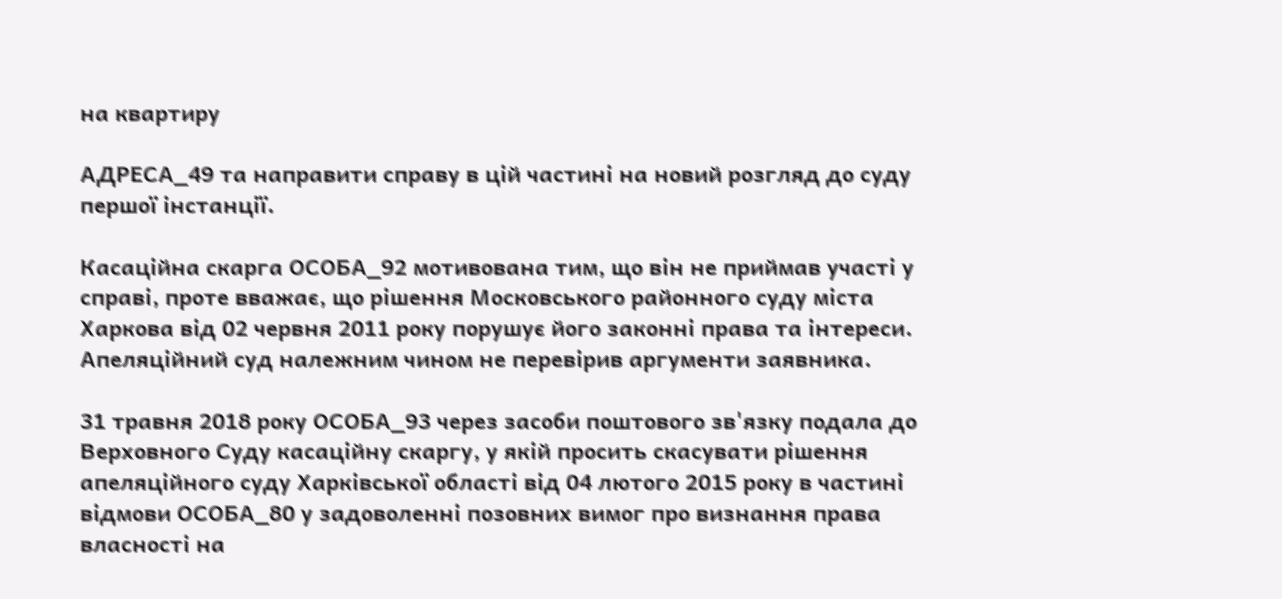на квартиру

АДРЕСА_49 та направити справу в цій частині на новий розгляд до суду першої інстанції.

Касаційна скарга ОСОБА_92 мотивована тим, що він не приймав участі у справі, проте вважає, що рішення Московського районного суду міста Харкова від 02 червня 2011 року порушує його законні права та інтереси. Апеляційний суд належним чином не перевірив аргументи заявника.

31 травня 2018 року ОСОБА_93 через засоби поштового зв'язку подала до Верховного Суду касаційну скаргу, у якій просить скасувати рішення апеляційного суду Харківської області від 04 лютого 2015 року в частині відмови ОСОБА_80 у задоволенні позовних вимог про визнання права власності на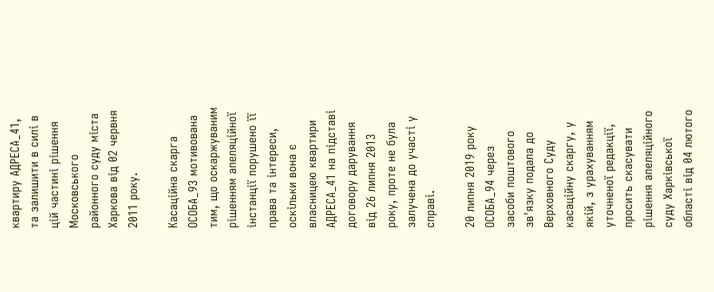квартиру АДРЕСА_41, та залишити в силі в цій частині рішення Московського районного суду міста Харкова від 02 червня 2011 року.

Касаційна скарга ОСОБА_93 мотивована тим, що оскаржуваним рішенням апеляційної інстанції порушено її права та інтереси, оскільки вона є власницею квартири АДРЕСА_41 на підставі договору дарування від 26 липня 2013 року, проте не була залучена до участі у справі.

20 липня 2019 року ОСОБА_94 через засоби поштового зв'язку подала до Верховного Суду касаційну скаргу, у якій, з урахуванням уточненої редакції, просить скасувати рішення апеляційного суду Харківської області від 04 лютого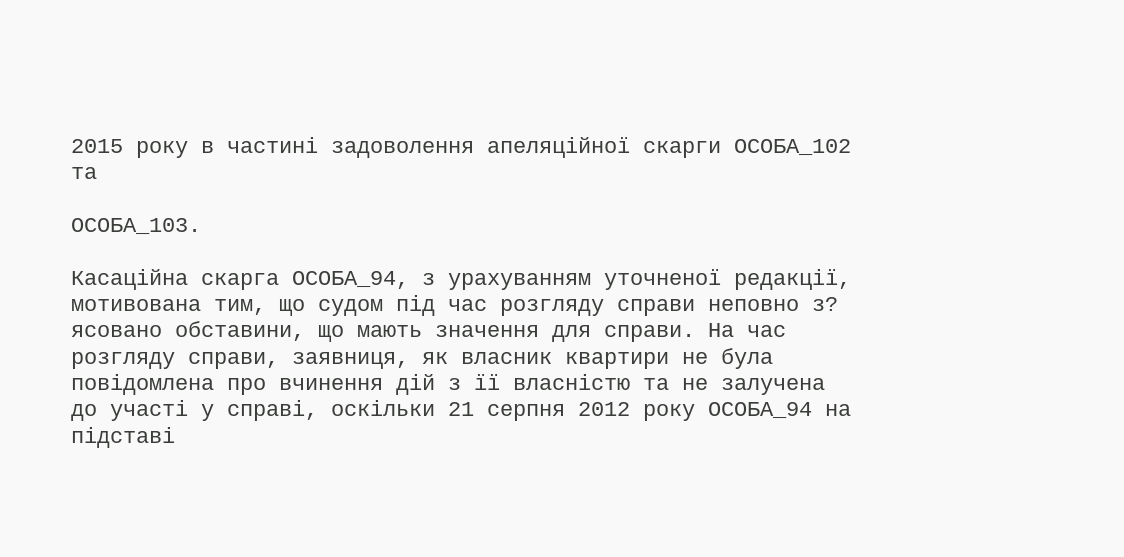2015 року в частині задоволення апеляційної скарги ОСОБА_102 та

ОСОБА_103.

Касаційна скарга ОСОБА_94, з урахуванням уточненої редакції, мотивована тим, що судом під час розгляду справи неповно з? ясовано обставини, що мають значення для справи. На час розгляду справи, заявниця, як власник квартири не була повідомлена про вчинення дій з її власністю та не залучена до участі у справі, оскільки 21 серпня 2012 року ОСОБА_94 на підставі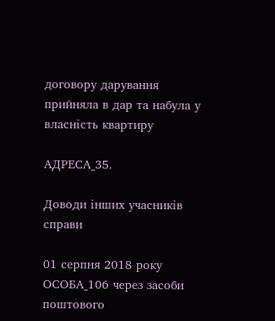договору дарування прийняла в дар та набула у власність квартиру

АДРЕСА_35.

Доводи інших учасників справи

01 серпня 2018 року ОСОБА_106 через засоби поштового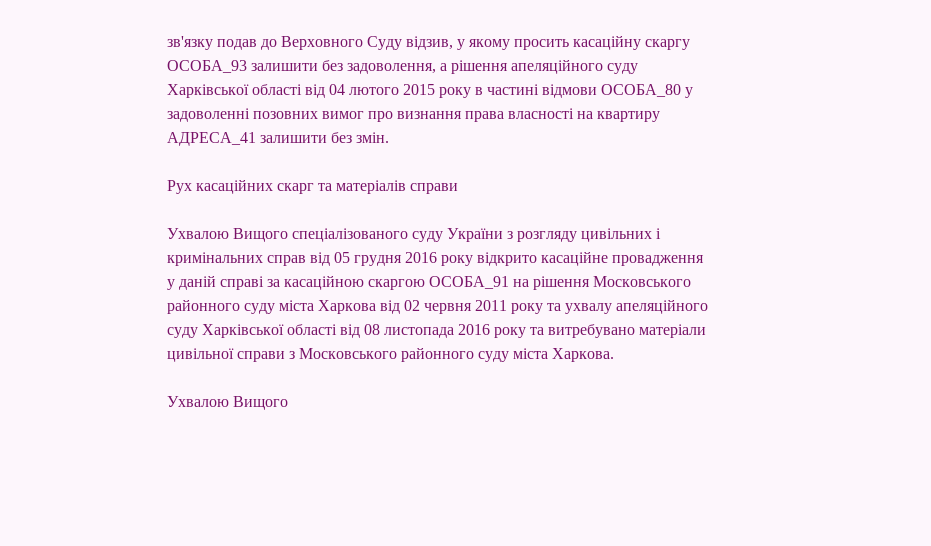зв'язку подав до Верховного Суду відзив, у якому просить касаційну скаргу ОСОБА_93 залишити без задоволення, а рішення апеляційного суду Харківської області від 04 лютого 2015 року в частині відмови ОСОБА_80 у задоволенні позовних вимог про визнання права власності на квартиру АДРЕСА_41 залишити без змін.

Рух касаційних скарг та матеріалів справи

Ухвалою Вищого спеціалізованого суду України з розгляду цивільних і кримінальних справ від 05 грудня 2016 року відкрито касаційне провадження у даній справі за касаційною скаргою ОСОБА_91 на рішення Московського районного суду міста Харкова від 02 червня 2011 року та ухвалу апеляційного суду Харківської області від 08 листопада 2016 року та витребувано матеріали цивільної справи з Московського районного суду міста Харкова.

Ухвалою Вищого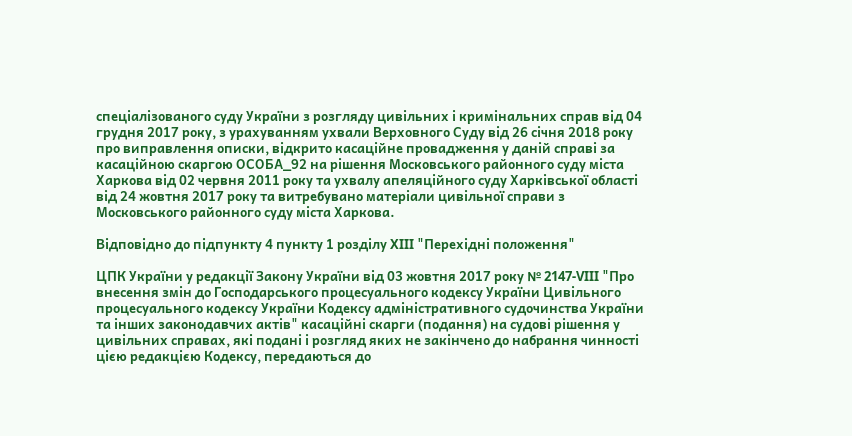спеціалізованого суду України з розгляду цивільних і кримінальних справ від 04 грудня 2017 року, з урахуванням ухвали Верховного Суду від 26 січня 2018 року про виправлення описки, відкрито касаційне провадження у даній справі за касаційною скаргою ОСОБА_92 на рішення Московського районного суду міста Харкова від 02 червня 2011 року та ухвалу апеляційного суду Харківської області від 24 жовтня 2017 року та витребувано матеріали цивільної справи з Московського районного суду міста Харкова.

Відповідно до підпункту 4 пункту 1 розділу XIII "Перехідні положення"

ЦПК України у редакції Закону України від 03 жовтня 2017 року № 2147-VIII "Про внесення змін до Господарського процесуального кодексу України Цивільного процесуального кодексу України Кодексу адміністративного судочинства України та інших законодавчих актів" касаційні скарги (подання) на судові рішення у цивільних справах, які подані і розгляд яких не закінчено до набрання чинності цією редакцією Кодексу, передаються до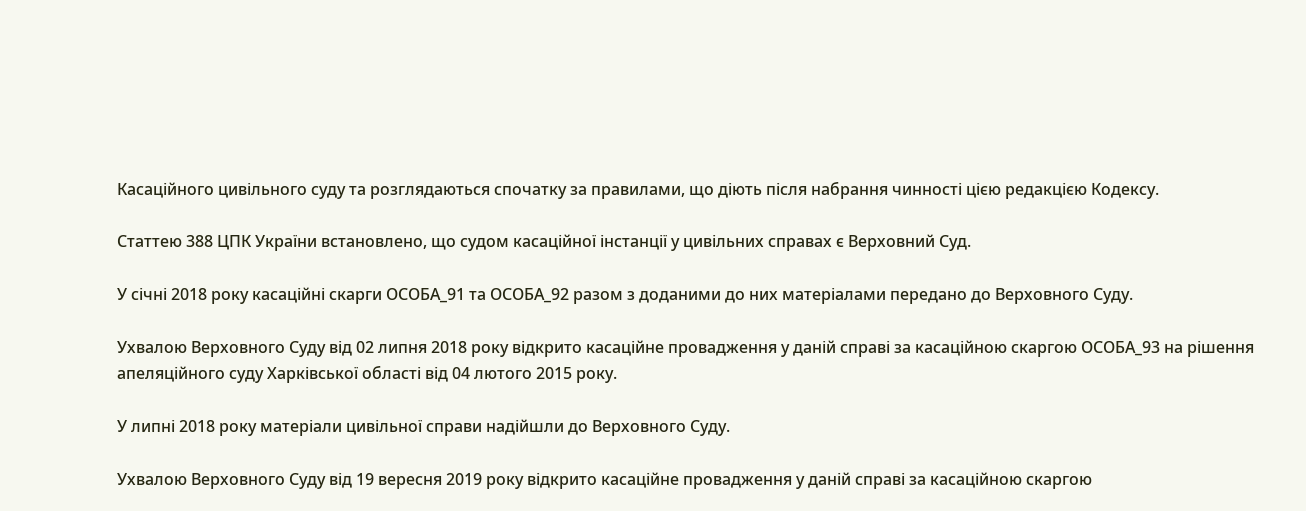Касаційного цивільного суду та розглядаються спочатку за правилами, що діють після набрання чинності цією редакцією Кодексу.

Статтею 388 ЦПК України встановлено, що судом касаційної інстанції у цивільних справах є Верховний Суд.

У січні 2018 року касаційні скарги ОСОБА_91 та ОСОБА_92 разом з доданими до них матеріалами передано до Верховного Суду.

Ухвалою Верховного Суду від 02 липня 2018 року відкрито касаційне провадження у даній справі за касаційною скаргою ОСОБА_93 на рішення апеляційного суду Харківської області від 04 лютого 2015 року.

У липні 2018 року матеріали цивільної справи надійшли до Верховного Суду.

Ухвалою Верховного Суду від 19 вересня 2019 року відкрито касаційне провадження у даній справі за касаційною скаргою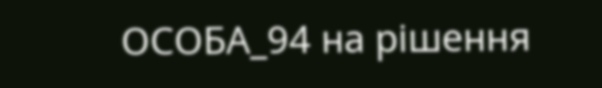ОСОБА_94 на рішення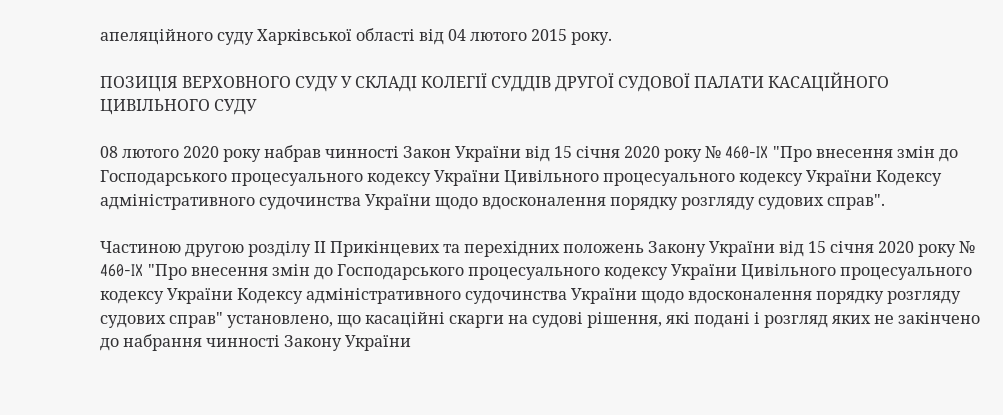апеляційного суду Харківської області від 04 лютого 2015 року.

ПОЗИЦІЯ ВЕРХОВНОГО СУДУ У СКЛАДІ КОЛЕГІЇ СУДДІВ ДРУГОЇ СУДОВОЇ ПАЛАТИ КАСАЦІЙНОГО ЦИВІЛЬНОГО СУДУ

08 лютого 2020 року набрав чинності Закон України від 15 січня 2020 року № 460-IX "Про внесення змін до Господарського процесуального кодексу України Цивільного процесуального кодексу України Кодексу адміністративного судочинства України щодо вдосконалення порядку розгляду судових справ".

Частиною другою розділу ІІ Прикінцевих та перехідних положень Закону України від 15 січня 2020 року № 460-IX "Про внесення змін до Господарського процесуального кодексу України Цивільного процесуального кодексу України Кодексу адміністративного судочинства України щодо вдосконалення порядку розгляду судових справ" установлено, що касаційні скарги на судові рішення, які подані і розгляд яких не закінчено до набрання чинності Закону України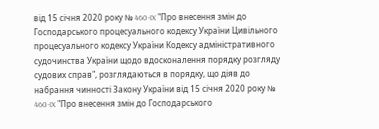від 15 січня 2020 року № 460-IX "Про внесення змін до Господарського процесуального кодексу України Цивільного процесуального кодексу України Кодексу адміністративного судочинства України щодо вдосконалення порядку розгляду судових справ", розглядаються в порядку, що діяв до набрання чинності Закону України від 15 січня 2020 року № 460-IX "Про внесення змін до Господарського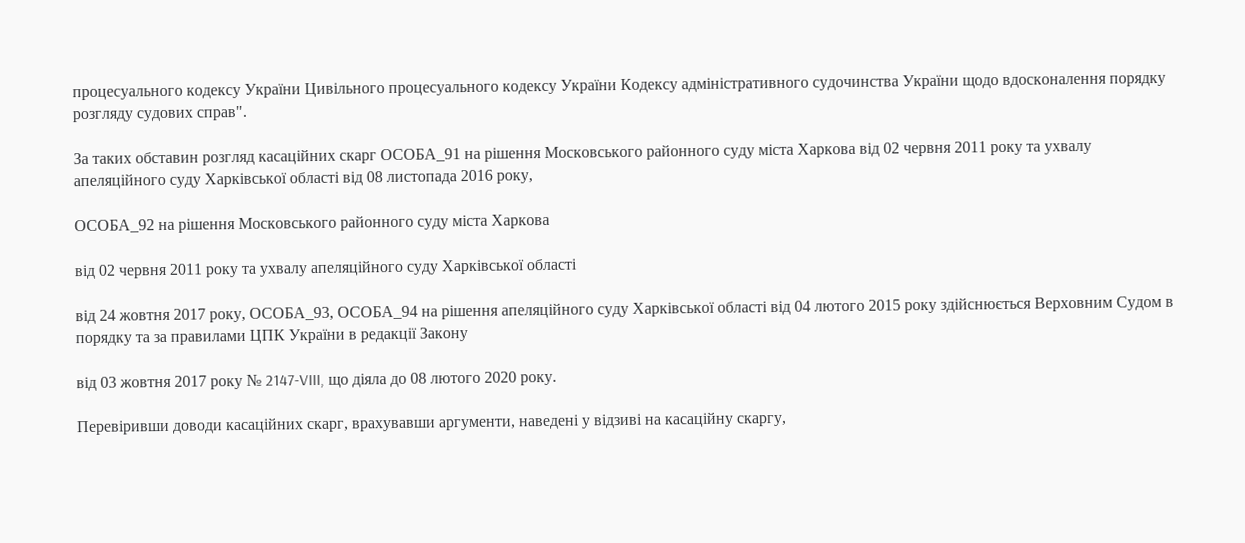процесуального кодексу України Цивільного процесуального кодексу України Кодексу адміністративного судочинства України щодо вдосконалення порядку розгляду судових справ".

За таких обставин розгляд касаційних скарг ОСОБА_91 на рішення Московського районного суду міста Харкова від 02 червня 2011 року та ухвалу апеляційного суду Харківської області від 08 листопада 2016 року,

ОСОБА_92 на рішення Московського районного суду міста Харкова

від 02 червня 2011 року та ухвалу апеляційного суду Харківської області

від 24 жовтня 2017 року, ОСОБА_93, ОСОБА_94 на рішення апеляційного суду Харківської області від 04 лютого 2015 року здійснюється Верховним Судом в порядку та за правилами ЦПК України в редакції Закону

від 03 жовтня 2017 року № 2147-VIII, що діяла до 08 лютого 2020 року.

Перевіривши доводи касаційних скарг, врахувавши аргументи, наведені у відзиві на касаційну скаргу,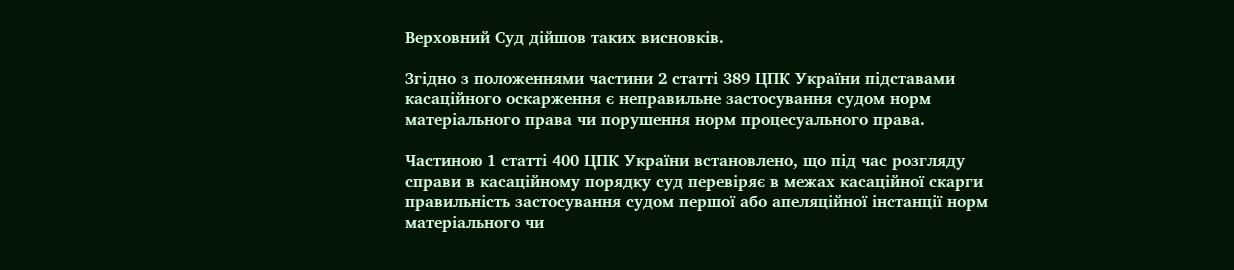Верховний Суд дійшов таких висновків.

Згідно з положеннями частини 2 статті 389 ЦПК України підставами касаційного оскарження є неправильне застосування судом норм матеріального права чи порушення норм процесуального права.

Частиною 1 статті 400 ЦПК України встановлено, що під час розгляду справи в касаційному порядку суд перевіряє в межах касаційної скарги правильність застосування судом першої або апеляційної інстанції норм матеріального чи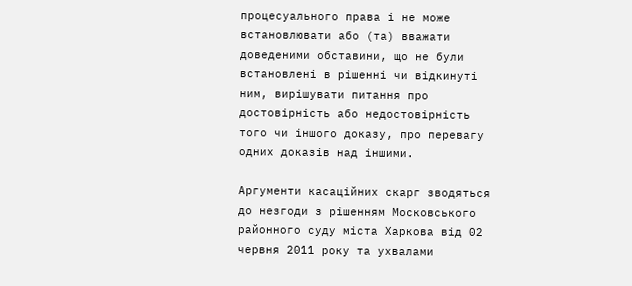процесуального права і не може встановлювати або (та) вважати доведеними обставини, що не були встановлені в рішенні чи відкинуті ним, вирішувати питання про достовірність або недостовірність того чи іншого доказу, про перевагу одних доказів над іншими.

Аргументи касаційних скарг зводяться до незгоди з рішенням Московського районного суду міста Харкова від 02 червня 2011 року та ухвалами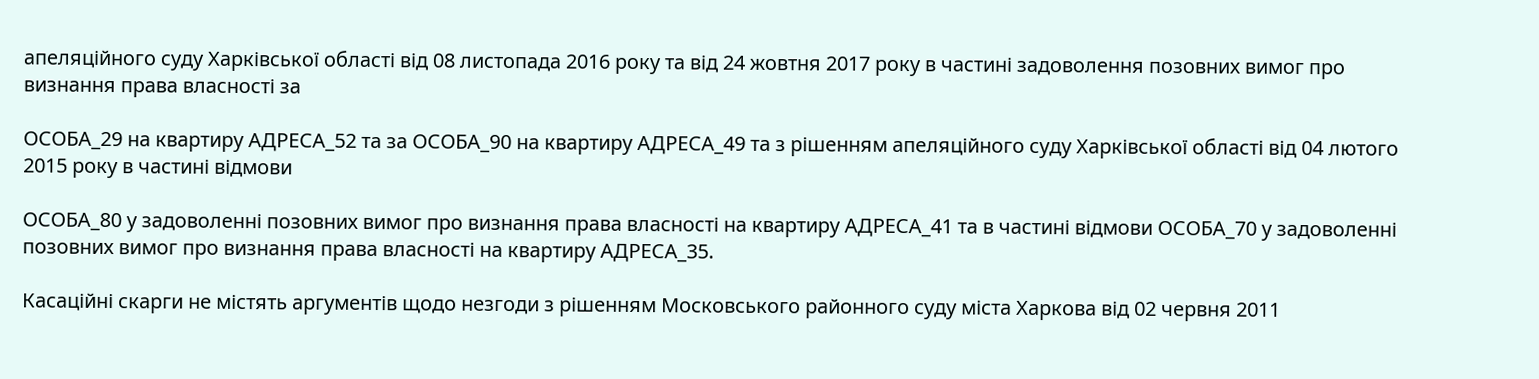апеляційного суду Харківської області від 08 листопада 2016 року та від 24 жовтня 2017 року в частині задоволення позовних вимог про визнання права власності за

ОСОБА_29 на квартиру АДРЕСА_52 та за ОСОБА_90 на квартиру АДРЕСА_49 та з рішенням апеляційного суду Харківської області від 04 лютого 2015 року в частині відмови

ОСОБА_80 у задоволенні позовних вимог про визнання права власності на квартиру АДРЕСА_41 та в частині відмови ОСОБА_70 у задоволенні позовних вимог про визнання права власності на квартиру АДРЕСА_35.

Касаційні скарги не містять аргументів щодо незгоди з рішенням Московського районного суду міста Харкова від 02 червня 2011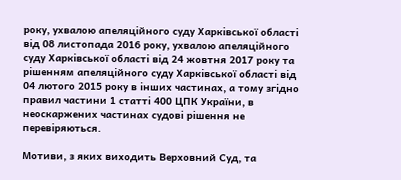року, ухвалою апеляційного суду Харківської області від 08 листопада 2016 року, ухвалою апеляційного суду Харківської області від 24 жовтня 2017 року та рішенням апеляційного суду Харківської області від 04 лютого 2015 року в інших частинах, а тому згідно правил частини 1 статті 400 ЦПК України, в неоскаржених частинах судові рішення не перевіряються.

Мотиви, з яких виходить Верховний Суд, та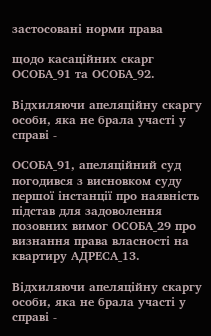застосовані норми права

щодо касаційних скарг ОСОБА_91 та ОСОБА_92.

Відхиляючи апеляційну скаргу особи, яка не брала участі у справі -

ОСОБА_91, апеляційний суд погодився з висновком суду першої інстанції про наявність підстав для задоволення позовних вимог ОСОБА_29 про визнання права власності на квартиру АДРЕСА_13.

Відхиляючи апеляційну скаргу особи, яка не брала участі у справі -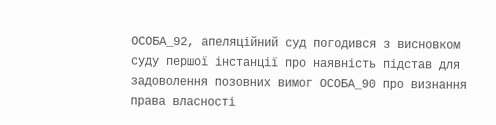ОСОБА_92, апеляційний суд погодився з висновком суду першої інстанції про наявність підстав для задоволення позовних вимог ОСОБА_90 про визнання права власності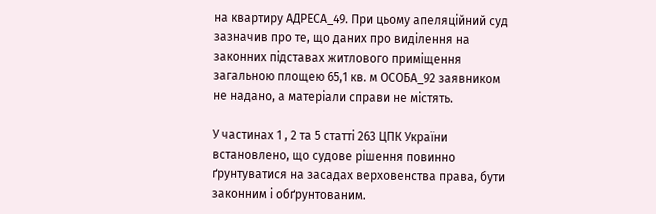на квартиру АДРЕСА_49. При цьому апеляційний суд зазначив про те, що даних про виділення на законних підставах житлового приміщення загальною площею 65,1 кв. м ОСОБА_92 заявником не надано, а матеріали справи не містять.

У частинах 1 , 2 та 5 статті 263 ЦПК України встановлено, що судове рішення повинно ґрунтуватися на засадах верховенства права, бути законним і обґрунтованим.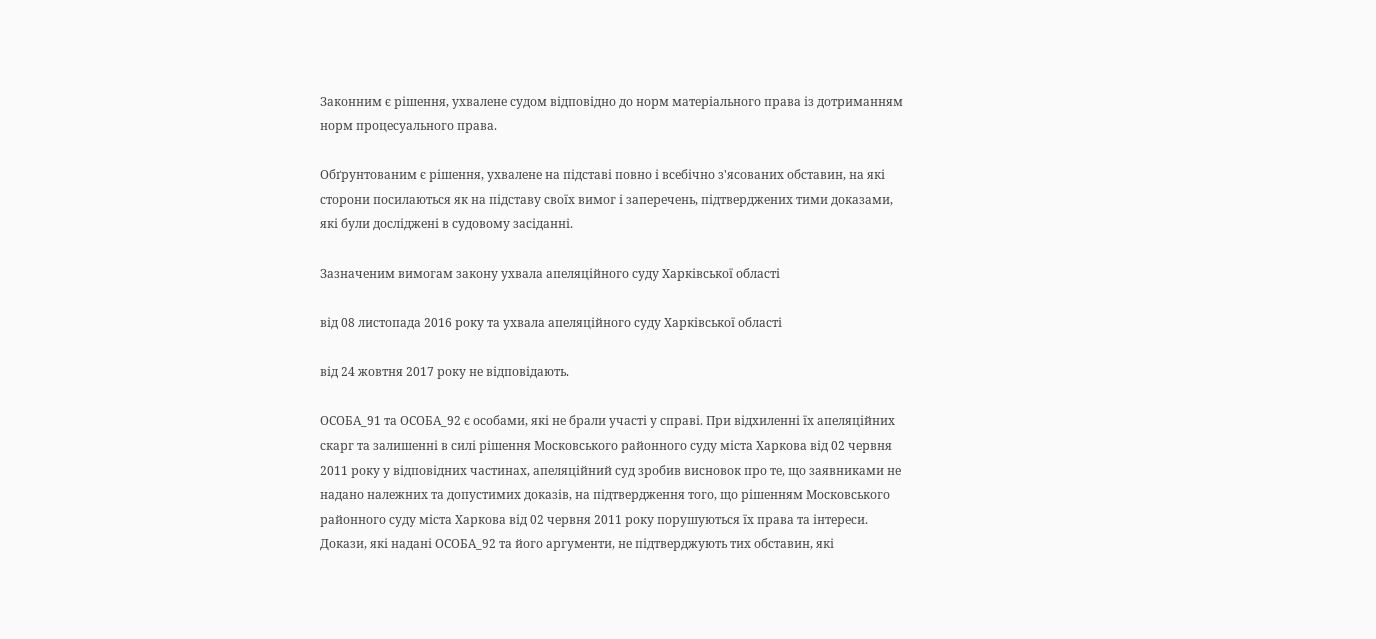Законним є рішення, ухвалене судом відповідно до норм матеріального права із дотриманням норм процесуального права.

Обґрунтованим є рішення, ухвалене на підставі повно і всебічно з'ясованих обставин, на які сторони посилаються як на підставу своїх вимог і заперечень, підтверджених тими доказами, які були досліджені в судовому засіданні.

Зазначеним вимогам закону ухвала апеляційного суду Харківської області

від 08 листопада 2016 року та ухвала апеляційного суду Харківської області

від 24 жовтня 2017 року не відповідають.

ОСОБА_91 та ОСОБА_92 є особами, які не брали участі у справі. При відхиленні їх апеляційних скарг та залишенні в силі рішення Московського районного суду міста Харкова від 02 червня 2011 року у відповідних частинах, апеляційний суд зробив висновок про те, що заявниками не надано належних та допустимих доказів, на підтвердження того, що рішенням Московського районного суду міста Харкова від 02 червня 2011 року порушуються їх права та інтереси. Докази, які надані ОСОБА_92 та його аргументи, не підтверджують тих обставин, які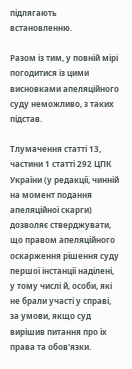підлягають встановленню.

Разом із тим, у повній мірі погодитися із цими висновками апеляційного суду неможливо, з таких підстав.

Тлумачення статті 13, частини 1 статті 292 ЦПК України (у редакції, чинній на момент подання апеляційної скарги) дозволяє стверджувати, що правом апеляційного оскарження рішення суду першої інстанції наділені, у тому числі й, особи, які не брали участі у справі, за умови, якщо суд вирішив питання про їх права та обов'язки.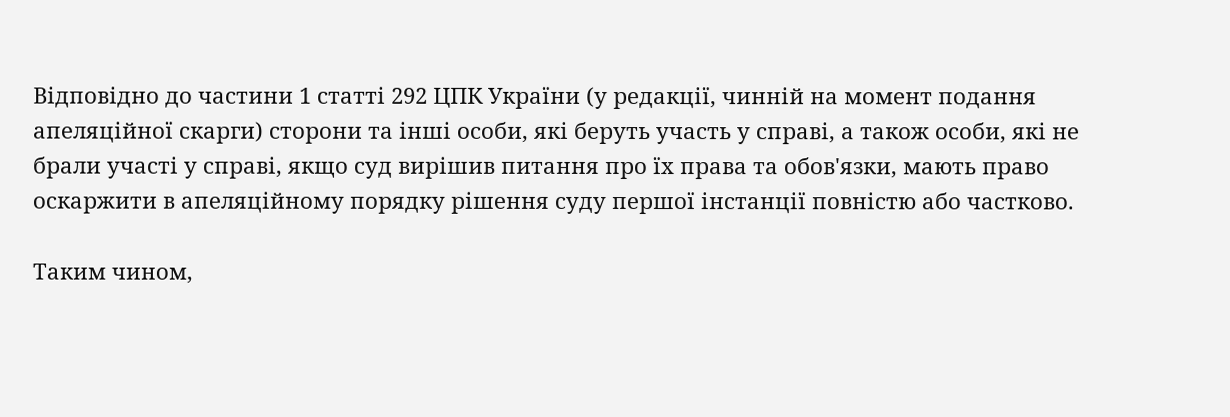Відповідно до частини 1 статті 292 ЦПК України (у редакції, чинній на момент подання апеляційної скарги) сторони та інші особи, які беруть участь у справі, а також особи, які не брали участі у справі, якщо суд вирішив питання про їх права та обов'язки, мають право оскаржити в апеляційному порядку рішення суду першої інстанції повністю або частково.

Таким чином,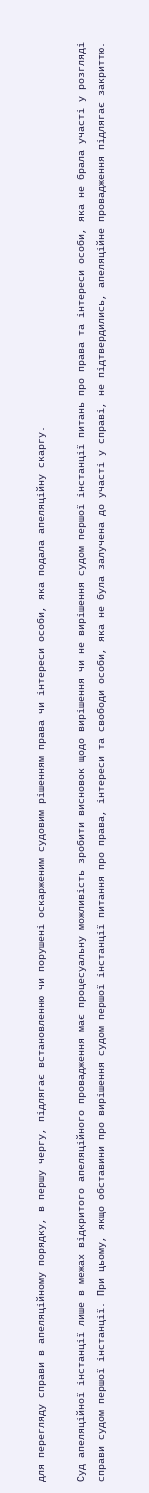для перегляду справи в апеляційному порядку, в першу чергу, підлягає встановленню чи порушені оскарженим судовим рішенням права чи інтереси особи, яка подала апеляційну скаргу.

Суд апеляційної інстанції лише в межах відкритого апеляційного провадження має процесуальну можливість зробити висновок щодо вирішення чи не вирішення судом першої інстанції питань про права та інтереси особи, яка не брала участі у розгляді справи судом першої інстанції. При цьому, якщо обставини про вирішення судом першої інстанції питання про права, інтереси та свободи особи, яка не була залучена до участі у справі, не підтвердились, апеляційне провадження підлягає закриттю.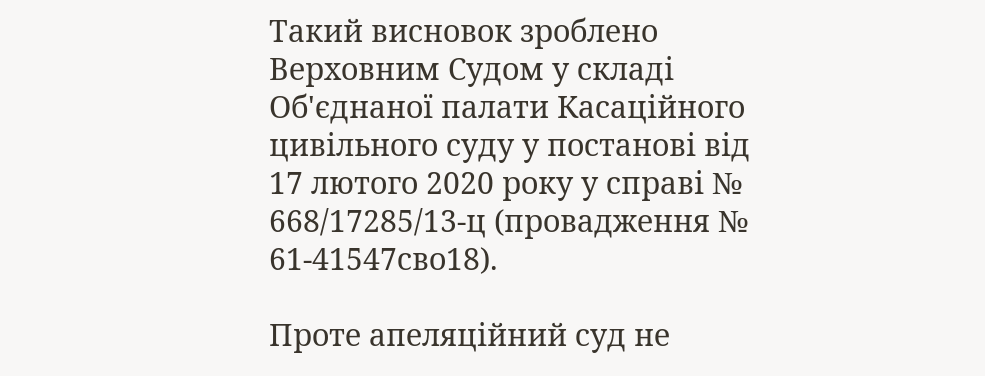Такий висновок зроблено Верховним Судом у складі Об'єднаної палати Касаційного цивільного суду у постанові від 17 лютого 2020 року у справі № 668/17285/13-ц (провадження № 61-41547сво18).

Проте апеляційний суд не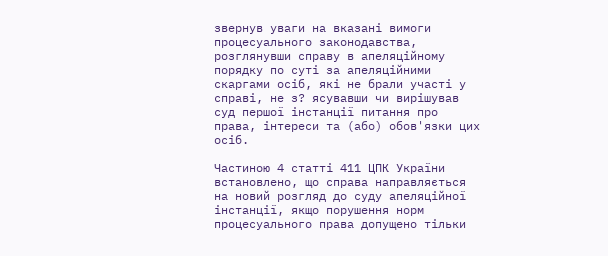звернув уваги на вказані вимоги процесуального законодавства, розглянувши справу в апеляційному порядку по суті за апеляційними скаргами осіб, які не брали участі у справі, не з? ясувавши чи вирішував суд першої інстанції питання про права, інтереси та (або) обов'язки цих осіб.

Частиною 4 статті 411 ЦПК України встановлено, що справа направляється на новий розгляд до суду апеляційної інстанції, якщо порушення норм процесуального права допущено тільки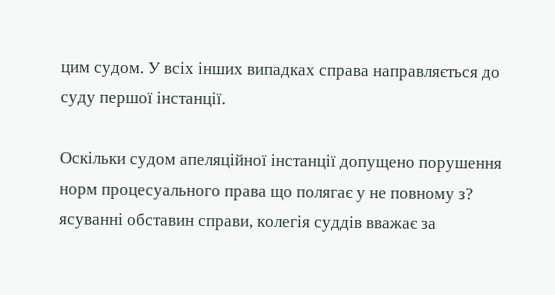цим судом. У всіх інших випадках справа направляється до суду першої інстанції.

Оскільки судом апеляційної інстанції допущено порушення норм процесуального права що полягає у не повному з? ясуванні обставин справи, колегія суддів вважає за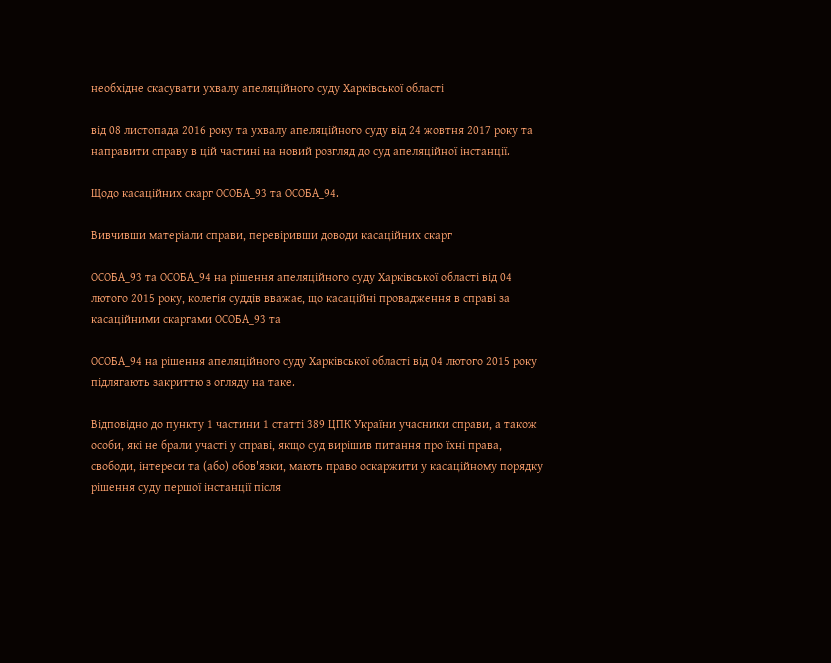необхідне скасувати ухвалу апеляційного суду Харківської області

від 08 листопада 2016 року та ухвалу апеляційного суду від 24 жовтня 2017 року та направити справу в цій частині на новий розгляд до суд апеляційної інстанції.

Щодо касаційних скарг ОСОБА_93 та ОСОБА_94.

Вивчивши матеріали справи, перевіривши доводи касаційних скарг

ОСОБА_93 та ОСОБА_94 на рішення апеляційного суду Харківської області від 04 лютого 2015 року, колегія суддів вважає, що касаційні провадження в справі за касаційними скаргами ОСОБА_93 та

ОСОБА_94 на рішення апеляційного суду Харківської області від 04 лютого 2015 року підлягають закриттю з огляду на таке.

Відповідно до пункту 1 частини 1 статті 389 ЦПК України учасники справи, а також особи, які не брали участі у справі, якщо суд вирішив питання про їхні права, свободи, інтереси та (або) обов'язки, мають право оскаржити у касаційному порядку рішення суду першої інстанції після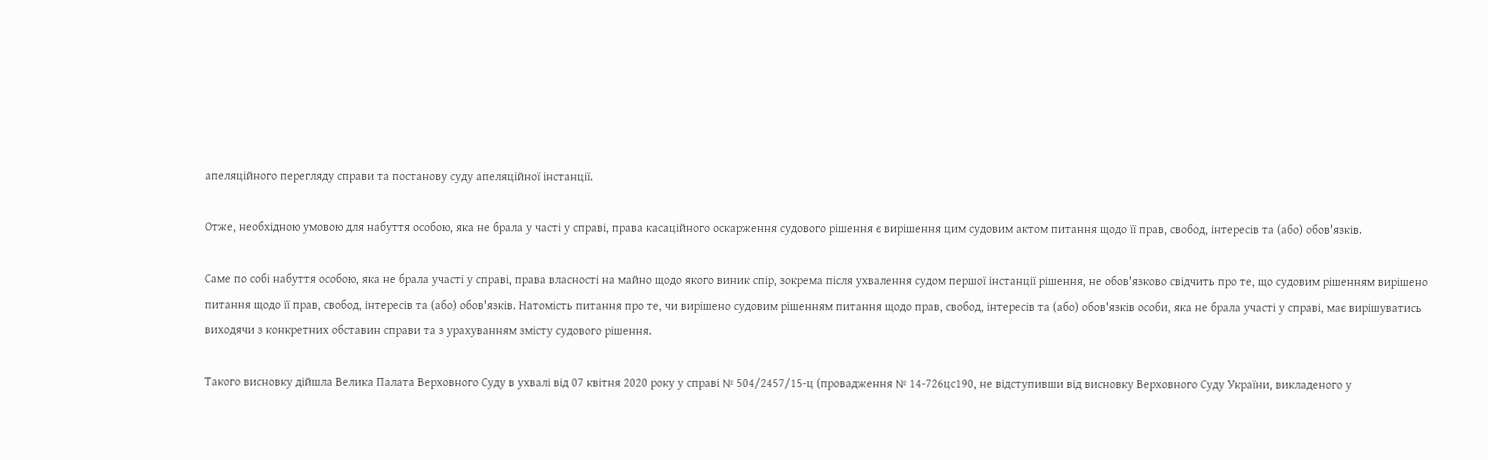апеляційного перегляду справи та постанову суду апеляційної інстанції.

Отже, необхідною умовою для набуття особою, яка не брала у часті у справі, права касаційного оскарження судового рішення є вирішення цим судовим актом питання щодо її прав, свобод, інтересів та (або) обов'язків.

Саме по собі набуття особою, яка не брала участі у справі, права власності на майно щодо якого виник спір, зокрема після ухвалення судом першої інстанції рішення, не обов'язково свідчить про те, що судовим рішенням вирішено питання щодо її прав, свобод, інтересів та (або) обов'язків. Натомість питання про те, чи вирішено судовим рішенням питання щодо прав, свобод, інтересів та (або) обов'язків особи, яка не брала участі у справі, має вирішуватись виходячи з конкретних обставин справи та з урахуванням змісту судового рішення.

Такого висновку дійшла Велика Палата Верховного Суду в ухвалі від 07 квітня 2020 року у справі № 504/2457/15-ц (провадження № 14-726цс190, не відступивши від висновку Верховного Суду України, викладеного у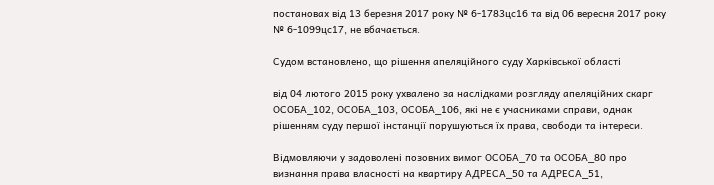постановах від 13 березня 2017 року № 6-1783цс16 та від 06 вересня 2017 року № 6-1099цс17, не вбачається.

Судом встановлено, що рішення апеляційного суду Харківської області

від 04 лютого 2015 року ухвалено за наслідками розгляду апеляційних скарг ОСОБА_102, ОСОБА_103, ОСОБА_106, які не є учасниками справи, однак рішенням суду першої інстанції порушуються їх права, свободи та інтереси.

Відмовляючи у задоволені позовних вимог ОСОБА_70 та ОСОБА_80 про визнання права власності на квартиру АДРЕСА_50 та АДРЕСА_51,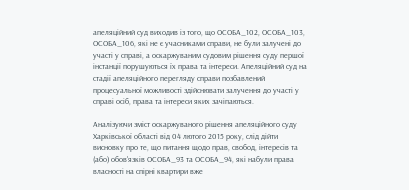апеляційний суд виходив із того, що ОСОБА_102, ОСОБА_103, ОСОБА_106, які не є учасниками справи, не були залучені до участі у справі, а оскаржуваним судовим рішення суду першої інстанції порушуються їх права та інтереси. Апеляційний суд на стадії апеляційного перегляду справи позбавлений процесуальної можливості здійснювати залучення до участі у справі осіб, права та інтереси яких зачіпаються.

Аналізуючи зміст оскаржуваного рішення апеляційного суду Харківської області від 04 лютого 2015 року, слід дійти висновку про те, що питання щодо прав, свобод, інтересів та (або) обов'язків ОСОБА_93 та ОСОБА_94, які набули права власності на спірні квартири вже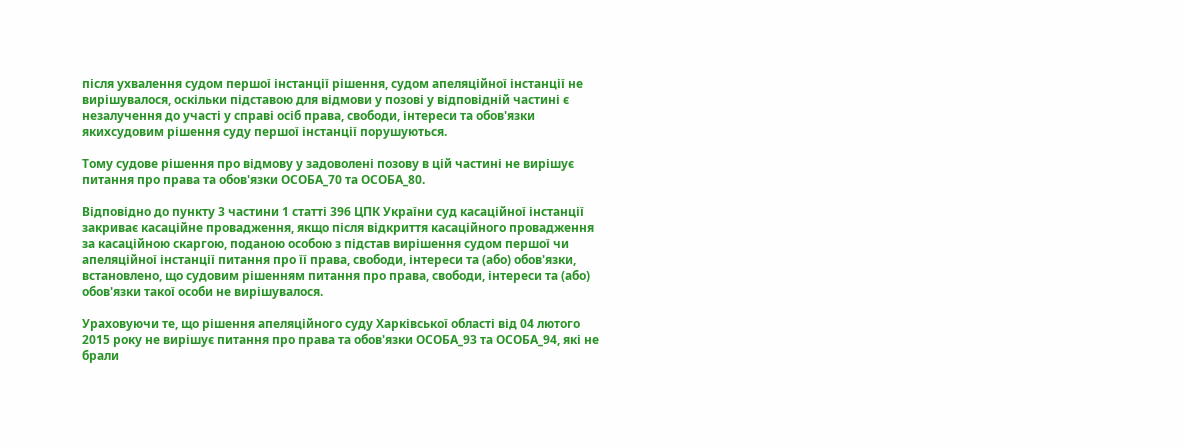після ухвалення судом першої інстанції рішення, судом апеляційної інстанції не вирішувалося, оскільки підставою для відмови у позові у відповідній частині є незалучення до участі у справі осіб права, свободи, інтереси та обов'язки якихсудовим рішення суду першої інстанції порушуються.

Тому судове рішення про відмову у задоволені позову в цій частині не вирішує питання про права та обов'язки ОСОБА_70 та ОСОБА_80.

Відповідно до пункту 3 частини 1 статті 396 ЦПК України суд касаційної інстанції закриває касаційне провадження, якщо після відкриття касаційного провадження за касаційною скаргою, поданою особою з підстав вирішення судом першої чи апеляційної інстанції питання про її права, свободи, інтереси та (або) обов'язки, встановлено, що судовим рішенням питання про права, свободи, інтереси та (або) обов'язки такої особи не вирішувалося.

Ураховуючи те, що рішення апеляційного суду Харківської області від 04 лютого 2015 року не вирішує питання про права та обов'язки ОСОБА_93 та ОСОБА_94, які не брали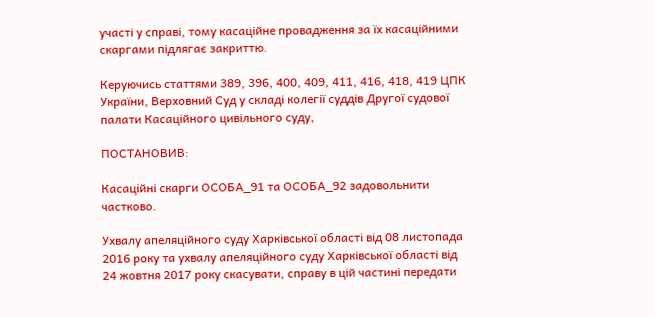участі у справі, тому касаційне провадження за їх касаційними скаргами підлягає закриттю.

Керуючись статтями 389, 396, 400, 409, 411, 416, 418, 419 ЦПК України, Верховний Суд у складі колегії суддів Другої судової палати Касаційного цивільного суду,

ПОСТАНОВИВ:

Касаційні скарги ОСОБА_91 та ОСОБА_92 задовольнити частково.

Ухвалу апеляційного суду Харківської області від 08 листопада 2016 року та ухвалу апеляційного суду Харківської області від 24 жовтня 2017 року скасувати, справу в цій частині передати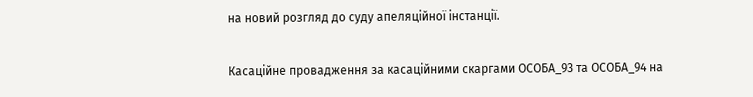на новий розгляд до суду апеляційної інстанції.

Касаційне провадження за касаційними скаргами ОСОБА_93 та ОСОБА_94 на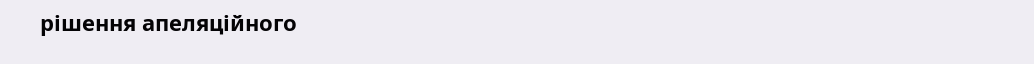рішення апеляційного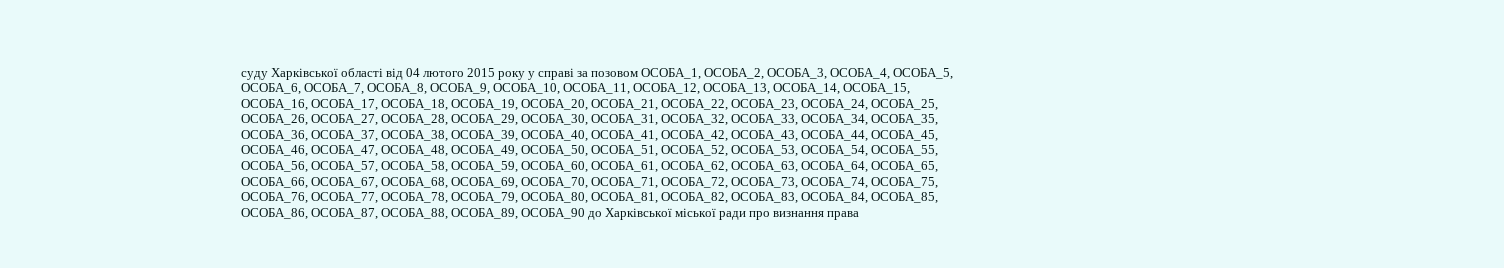суду Харківської області від 04 лютого 2015 року у справі за позовом ОСОБА_1, ОСОБА_2, ОСОБА_3, ОСОБА_4, ОСОБА_5, ОСОБА_6, ОСОБА_7, ОСОБА_8, ОСОБА_9, ОСОБА_10, ОСОБА_11, ОСОБА_12, ОСОБА_13, ОСОБА_14, ОСОБА_15, ОСОБА_16, ОСОБА_17, ОСОБА_18, ОСОБА_19, ОСОБА_20, ОСОБА_21, ОСОБА_22, ОСОБА_23, ОСОБА_24, ОСОБА_25, ОСОБА_26, ОСОБА_27, ОСОБА_28, ОСОБА_29, ОСОБА_30, ОСОБА_31, ОСОБА_32, ОСОБА_33, ОСОБА_34, ОСОБА_35, ОСОБА_36, ОСОБА_37, ОСОБА_38, ОСОБА_39, ОСОБА_40, ОСОБА_41, ОСОБА_42, ОСОБА_43, ОСОБА_44, ОСОБА_45, ОСОБА_46, ОСОБА_47, ОСОБА_48, ОСОБА_49, ОСОБА_50, ОСОБА_51, ОСОБА_52, ОСОБА_53, ОСОБА_54, ОСОБА_55, ОСОБА_56, ОСОБА_57, ОСОБА_58, ОСОБА_59, ОСОБА_60, ОСОБА_61, ОСОБА_62, ОСОБА_63, ОСОБА_64, ОСОБА_65, ОСОБА_66, ОСОБА_67, ОСОБА_68, ОСОБА_69, ОСОБА_70, ОСОБА_71, ОСОБА_72, ОСОБА_73, ОСОБА_74, ОСОБА_75, ОСОБА_76, ОСОБА_77, ОСОБА_78, ОСОБА_79, ОСОБА_80, ОСОБА_81, ОСОБА_82, ОСОБА_83, ОСОБА_84, ОСОБА_85, ОСОБА_86, ОСОБА_87, ОСОБА_88, ОСОБА_89, ОСОБА_90 до Харківської міської ради про визнання права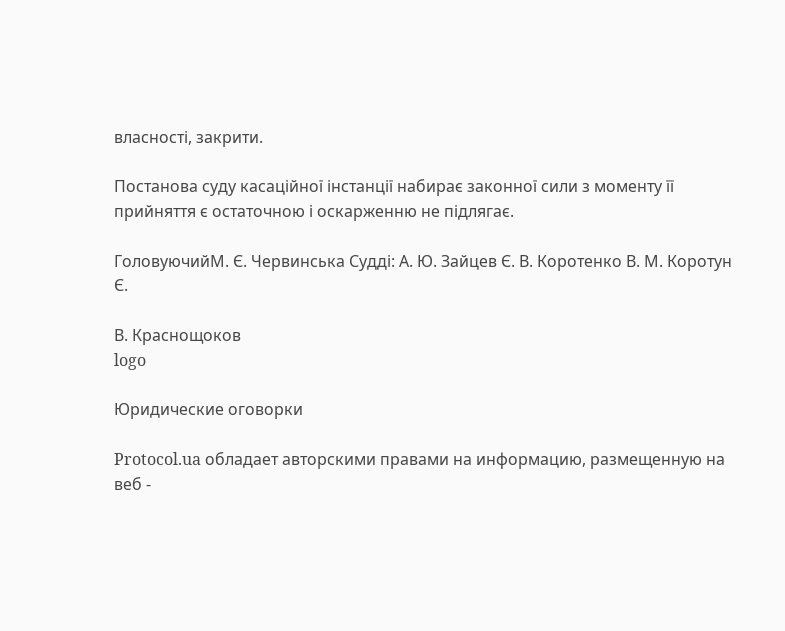власності, закрити.

Постанова суду касаційної інстанції набирає законної сили з моменту її прийняття є остаточною і оскарженню не підлягає.

ГоловуючийМ. Є. Червинська Судді: А. Ю. Зайцев Є. В. Коротенко В. М. Коротун Є.

В. Краснощоков
logo

Юридические оговорки

Protocol.ua обладает авторскими правами на информацию, размещенную на веб -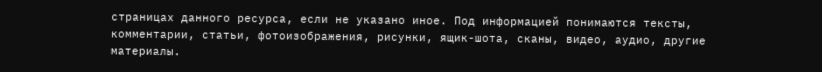страницах данного ресурса, если не указано иное. Под информацией понимаются тексты, комментарии, статьи, фотоизображения, рисунки, ящик-шота, сканы, видео, аудио, другие материалы.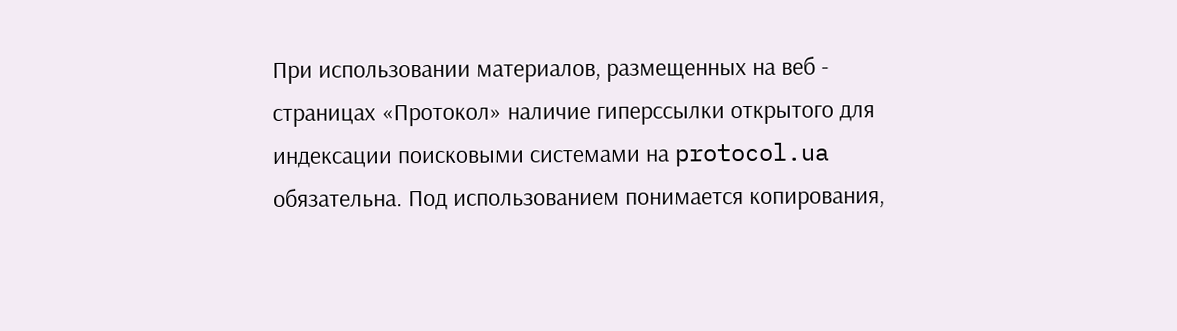При использовании материалов, размещенных на веб - страницах «Протокол» наличие гиперссылки открытого для индексации поисковыми системами на protocol.ua обязательна. Под использованием понимается копирования,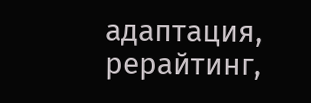адаптация, рерайтинг,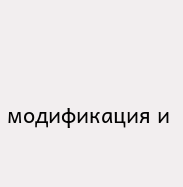модификация и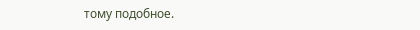тому подобное.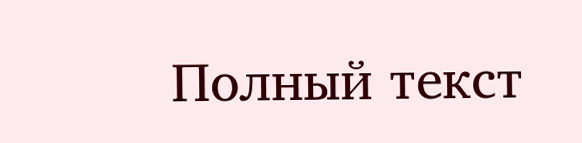Полный текст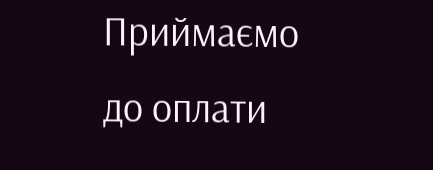Приймаємо до оплати